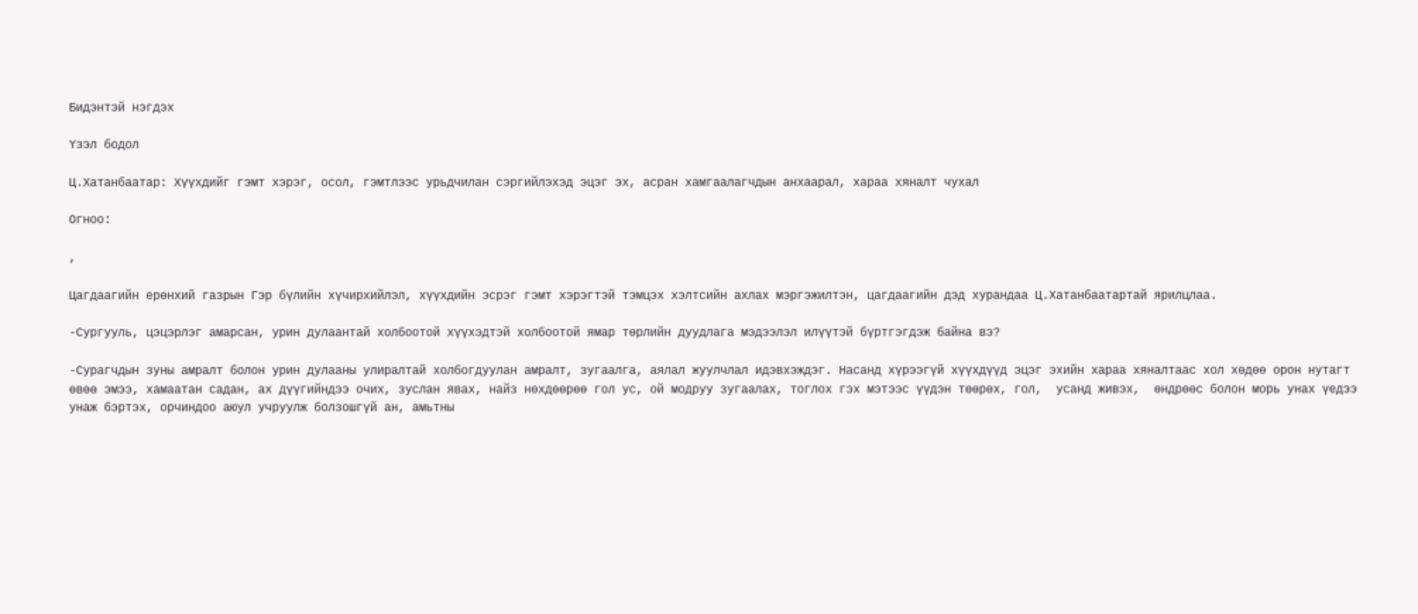Бидэнтэй нэгдэх

Үзэл бодол

Ц.Хатанбаатар: Хүүхдийг гэмт хэрэг, осол, гэмтлээс урьдчилан сэргийлэхэд эцэг эх, асран хамгаалагчдын анхаарал, хараа хяналт чухал

Огноо:

,

Цагдаагийн ерөнхий газрын Гэр бүлийн хүчирхийлэл, хүүхдийн эсрэг гэмт хэрэгтэй тэмцэх хэлтсийн ахлах мэргэжилтэн, цагдаагийн дэд хурандаа Ц.Хатанбаатартай ярилцлаа.

-Сургууль, цэцэрлэг амарсан, урин дулаантай холбоотой хүүхэдтэй холбоотой ямар төрлийн дуудлага мэдээлэл илүүтэй бүртгэгдэж байна вэ?

-Сурагчдын зуны амралт болон урин дулааны улиралтай холбогдуулан амралт, зугаалга, аялал жуулчлал идэвхэждэг. Насанд хүрээгүй хүүхдүүд эцэг эхийн хараа хяналтаас хол хөдөө орон нутагт өвөө эмээ, хамаатан садан, ах дүүгийндээ очих, зуслан явах, найз нөхдөөрөө гол ус, ой модруу зугаалах, тоглох гэх мэтээс үүдэн төөрөх, гол,  усанд живэх,  өндрөөс болон морь унах үедээ унаж бэртэх, орчиндоо аюул учруулж болзошгүй ан, амьтны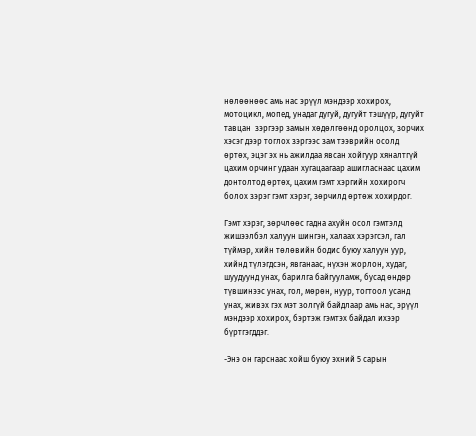нөлөөнөөс амь нас эрүүл мэндээр хохирох, мотоцикл, мопед, унадаг дугуй, дугуйт тэшүүр, дугуйт тавцан  зэргээр замын хөдөлгөөнд оролцох, зорчих хэсэг дээр тоглох зэргээс зам тээврийн осолд өртөх, эцэг эх нь ажилдаа явсан хойгуур хяналтгүй цахим орчинг удаан хугацаагаар ашигласнаас цахим донтолтод өртөх, цахим гэмт хэргийн хохирогч болох зэрэг гэмт хэрэг, зөрчилд өртөж хохирдог.

Гэмт хэрэг, зөрчлөөс гадна ахуйн осол гэмтэлд жишээлбэл халуун шингэн, халаах хэрэгсэл, гал түймэр, хийн төлөвийн бодис буюу халуун уур, хийнд түлэгдсэн, явганаас, нүхэн жорлон, худаг, шуудуунд унах, барилга байгууламж, бусад өндөр түвшинээс унах, гол, мөрөн, нуур, тогтоол усанд унах, живэх гэх мэт золгүй байдлаар амь нас, эрүүл мэндээр хохирох, бэртэж гэмтэх байдал ихээр бүртгэгддэг.

-Энэ он гарснаас хойш буюу эхний 5 сарын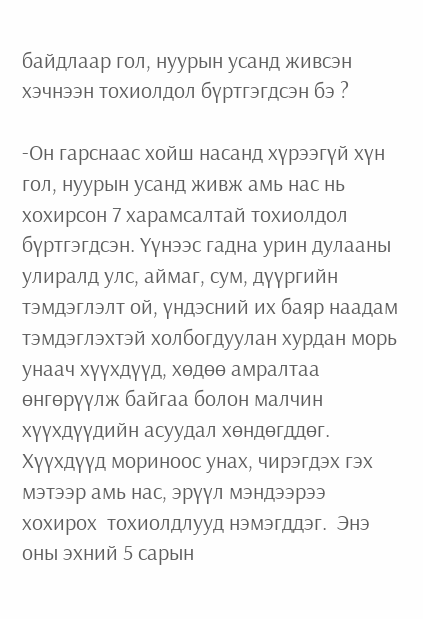байдлаар гол, нуурын усанд живсэн хэчнээн тохиолдол бүртгэгдсэн бэ ?

-Он гарснаас хойш насанд хүрээгүй хүн гол, нуурын усанд живж амь нас нь хохирсон 7 харамсалтай тохиолдол бүртгэгдсэн. Үүнээс гадна урин дулааны улиралд улс, аймаг, сум, дүүргийн тэмдэглэлт ой, үндэсний их баяр наадам тэмдэглэхтэй холбогдуулан хурдан морь унаач хүүхдүүд, хөдөө амралтаа өнгөрүүлж байгаа болон малчин хүүхдүүдийн асуудал хөндөгддөг. Хүүхдүүд мориноос унах, чирэгдэх гэх мэтээр амь нас, эрүүл мэндээрээ хохирох  тохиолдлууд нэмэгддэг.  Энэ оны эхний 5 сарын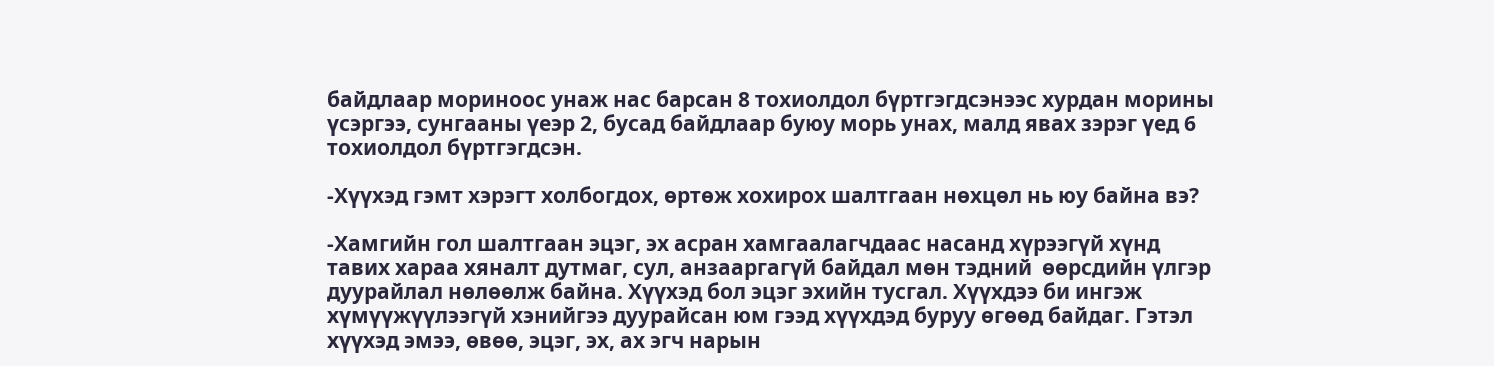байдлаар мориноос унаж нас барсан 8 тохиолдол бүртгэгдсэнээс хурдан морины үсэргээ, сунгааны үеэр 2, бусад байдлаар буюу морь унах, малд явах зэрэг үед 6 тохиолдол бүртгэгдсэн.

-Хүүхэд гэмт хэрэгт холбогдох, өртөж хохирох шалтгаан нөхцөл нь юу байна вэ?

-Хамгийн гол шалтгаан эцэг, эх асран хамгаалагчдаас насанд хүрээгүй хүнд тавих хараа хяналт дутмаг, сул, анзааргагүй байдал мөн тэдний  өөрсдийн үлгэр дуурайлал нөлөөлж байна. Хүүхэд бол эцэг эхийн тусгал. Хүүхдээ би ингэж хүмүүжүүлээгүй хэнийгээ дуурайсан юм гээд хүүхдэд буруу өгөөд байдаг. Гэтэл хүүхэд эмээ, өвөө, эцэг, эх, ах эгч нарын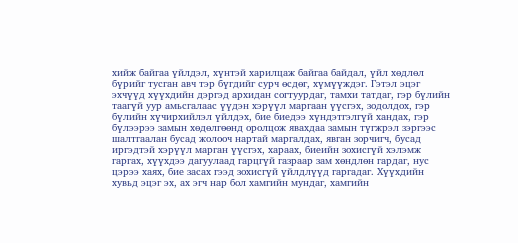хийж байгаа үйлдэл, хүнтэй харилцаж байгаа байдал, үйл хөдлөл бүрийг тусган авч тэр бүгдийг сурч өсдөг, хүмүүждэг. Гэтэл эцэг эхчүүд хүүхдийн дэргэд архидан согтуурдаг, тамхи татдаг, гэр бүлийн таагүй уур амьсгалаас үүдэн хэрүүл маргаан үүсгэх, зодолдох, гэр бүлийн хүчирхийлэл үйлдэх, бие биедээ хүндэтгэлгүй хандах, гэр бүлээрээ замын хөдөлгөөнд оролцож явахдаа замын түгжрэл зэргээс шалтгаалан бусад жолооч нартай маргалдах, явган зорчигч, бусад иргэдтэй хэрүүл марган үүсгэх, хараах, биеийн зохисгүй хэлэмж гаргах, хүүхдээ дагуулаад гарцгүй газраар зам хөндлөн гардаг, нус цэрээ хаях, бие засах гээд зохисгүй үйлдлүүд гаргадаг. Хүүхдийн хувьд эцэг эх, ах эгч нар бол хамгийн мундаг, хамгийн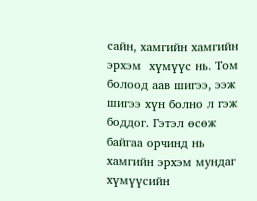сайн, хамгийн хамгийн эрхэм  хүмүүс нь. Том болоод аав шигээ, ээж шигээ хүн болно л гэж боддог. Гэтэл өсөж байгаа орчинд нь хамгийн эрхэм мундаг хүмүүсийн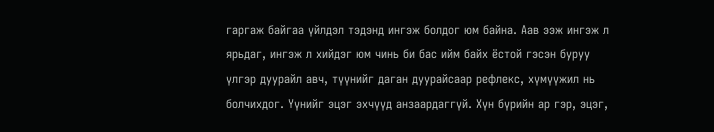гаргаж байгаа үйлдэл тэдэнд ингэж болдог юм байна. Аав ээж ингэж л ярьдаг, ингэж л хийдэг юм чинь би бас ийм байх ёстой гэсэн буруу үлгэр дуурайл авч, түүнийг даган дуурайсаар рефлекс, хүмүүжил нь болчихдог. Үүнийг эцэг эхчүүд анзаардаггүй. Хүн бүрийн ар гэр, эцэг,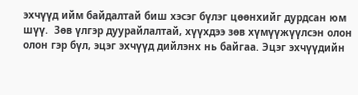эхчүүд ийм байдалтай биш хэсэг бүлэг цөөнхийг дурдсан юм шүү.  Зөв үлгэр дуурайлалтай, хүүхдээ зөв хүмүүжүүлсэн олон олон гэр бүл, эцэг эхчүүд дийлэнх нь байгаа. Эцэг эхчүүдийн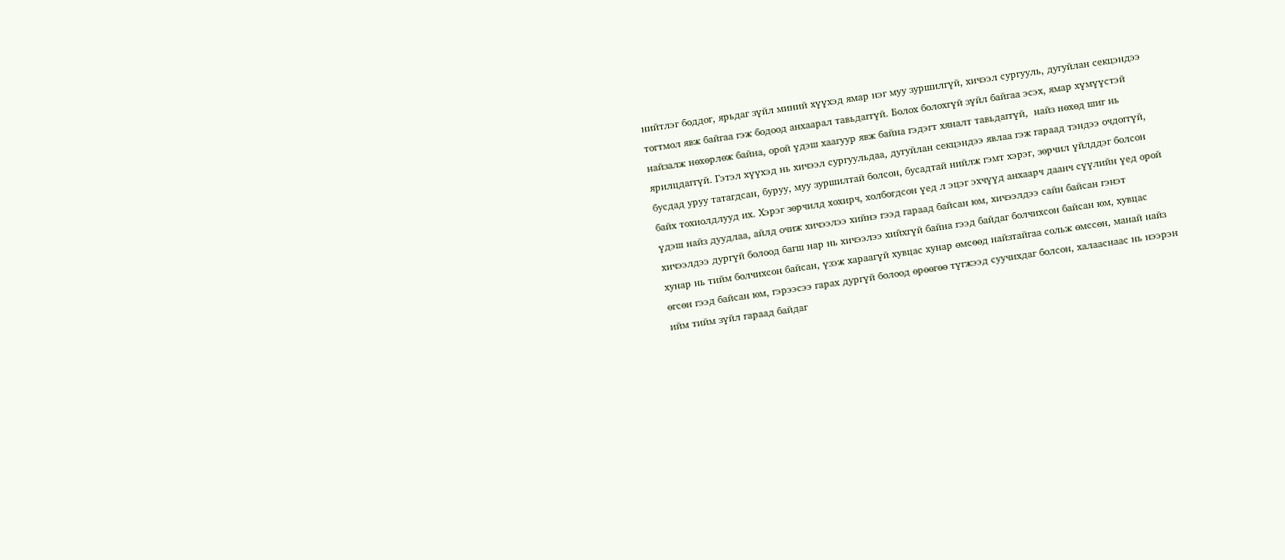нийтлэг боддог, ярьдаг зүйл миний хүүхэд ямар нэг муу зуршилгүй, хичээл сургууль, дугуйлан секцэндээ тогтмол явж байгаа гэж бодоод анхаарал тавьдаггүй. Болох болохгүй зүйл байгаа эсэх, ямар хүмүүстэй найзалж нөхөрлөж байна, орой үдэш хаагуур явж байна гэдэгт хяналт тавьдаггүй,  найз нөхөд шиг нь ярилцдаггүй. Гэтэл хүүхэд нь хичээл сургуульдаа, дугуйлан секцэндээ явлаа гэж гараад тэндээ очдоггүй, бусдад уруу татагдсан, буруу, муу зуршилтай болсон, бусадтай нийлж гэмт хэрэг, зөрчил үйлддэг болсон байх тохиолдлууд их. Хэрэг зөрчилд хохирч, холбогдсон үед л эцэг эхчүүд анхаарч даанч сүүлийн үед орой үдэш найз дуудлаа, айлд очиж хичээлээ хийнэ гээд гараад байсан юм, хичээлдээ сайн байсан гэнэт хичээлдээ дургүй болоод багш нар нь хичээлээ хийхгүй байна гээд байдаг болчихсон байсан юм, хувцас хунар нь тийм болчихсон байсан, үзэж хараагүй хувцас хунар өмсөөд найзтайгаа сольж өмссөн, манай найз өгсөн гээд байсан юм, гэрээсээ гарах дургүй болоод өрөөгөө түгжээд суучихдаг болсон, халааснаас нь нээрэн ийм тийм зүйл гараад байдаг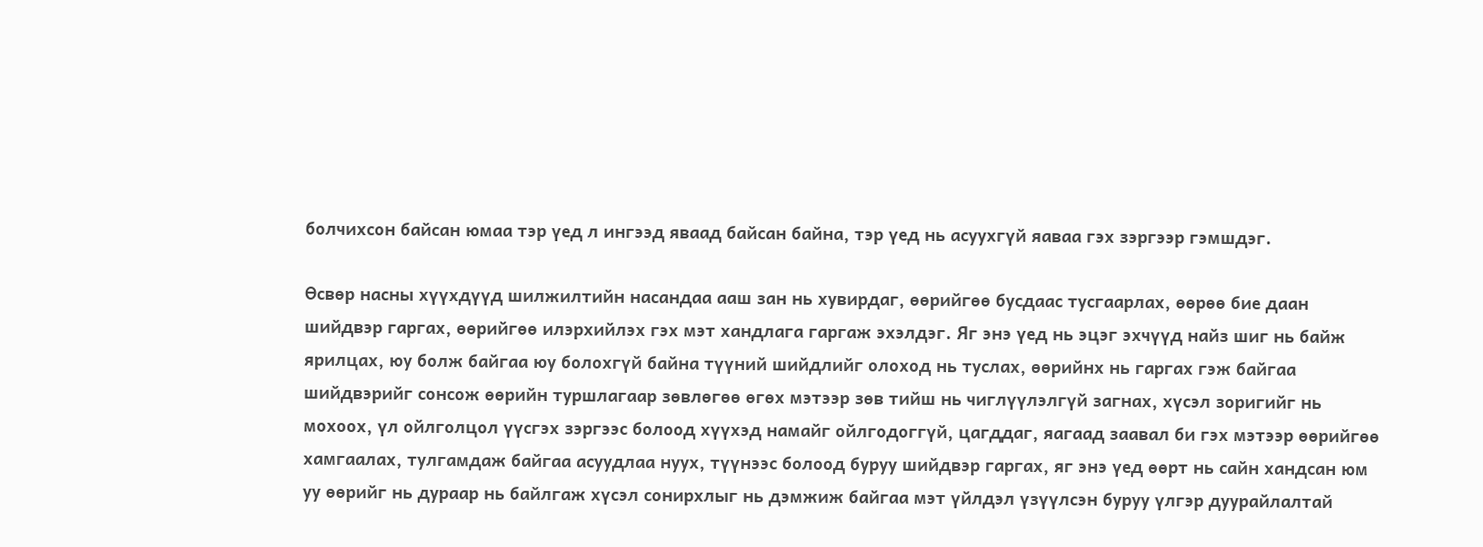болчихсон байсан юмаа тэр үед л ингээд яваад байсан байна, тэр үед нь асуухгүй яаваа гэх зэргээр гэмшдэг.

Өсвөр насны хүүхдүүд шилжилтийн насандаа ааш зан нь хувирдаг, өөрийгөө бусдаас тусгаарлах, өөрөө бие даан шийдвэр гаргах, өөрийгөө илэрхийлэх гэх мэт хандлага гаргаж эхэлдэг. Яг энэ үед нь эцэг эхчүүд найз шиг нь байж ярилцах, юу болж байгаа юу болохгүй байна түүний шийдлийг олоход нь туслах, өөрийнх нь гаргах гэж байгаа шийдвэрийг сонсож өөрийн туршлагаар зөвлөгөө өгөх мэтээр зөв тийш нь чиглүүлэлгүй загнах, хүсэл зоригийг нь мохоох, үл ойлголцол үүсгэх зэргээс болоод хүүхэд намайг ойлгодоггүй, цагддаг, яагаад заавал би гэх мэтээр өөрийгөө хамгаалах, тулгамдаж байгаа асуудлаа нуух, түүнээс болоод буруу шийдвэр гаргах, яг энэ үед өөрт нь сайн хандсан юм уу өөрийг нь дураар нь байлгаж хүсэл сонирхлыг нь дэмжиж байгаа мэт үйлдэл үзүүлсэн буруу үлгэр дуурайлалтай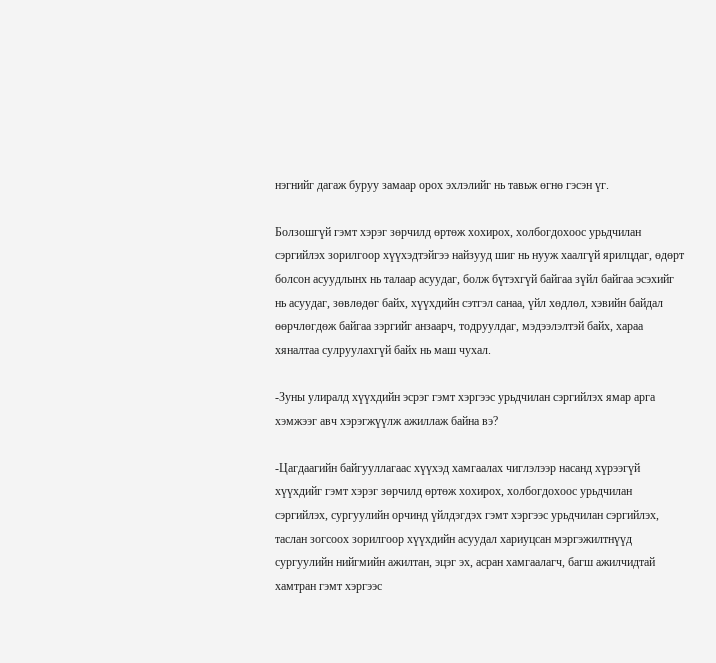нэгнийг дагаж буруу замаар орох эхлэлийг нь тавьж өгнө гэсэн үг.

Болзошгүй гэмт хэрэг зөрчилд өртөж хохирох, холбогдохоос урьдчилан сэргийлэх зорилгоор хүүхэдтэйгээ найзууд шиг нь нууж хаалгүй ярилцдаг, өдөрт болсон асуудлынх нь талаар асуудаг, болж бүтэхгүй байгаа зүйл байгаа эсэхийг нь асуудаг, зөвлөдөг байх, хүүхдийн сэтгэл санаа, үйл хөдлөл, хэвийн байдал өөрчлөгдөж байгаа зэргийг анзаарч, тодруулдаг, мэдээлэлтэй байх, хараа хяналтаа сулруулахгүй байх нь маш чухал.

-Зуны улиралд хүүхдийн эсрэг гэмт хэргээс урьдчилан сэргийлэх ямар арга хэмжээг авч хэрэгжүүлж ажиллаж байна вэ?

-Цагдаагийн байгууллагаас хүүхэд хамгаалах чиглэлээр насанд хүрээгүй хүүхдийг гэмт хэрэг зөрчилд өртөж хохирох, холбогдохоос урьдчилан сэргийлэх, сургуулийн орчинд үйлдэгдэх гэмт хэргээс урьдчилан сэргийлэх, таслан зогсоох зорилгоор хүүхдийн асуудал хариуцсан мэргэжилтнүүд сургуулийн нийгмийн ажилтан, эцэг эх, асран хамгаалагч, багш ажилчидтай хамтран гэмт хэргээс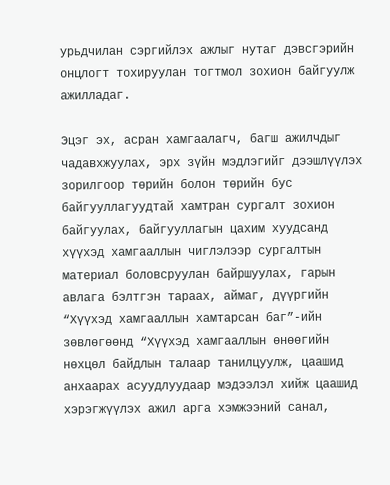урьдчилан сэргийлэх ажлыг нутаг дэвсгэрийн онцлогт тохируулан тогтмол зохион байгуулж ажилладаг.

Эцэг эх, асран хамгаалагч, багш ажилчдыг чадавхжуулах, эрх зүйн мэдлэгийг дээшлүүлэх зорилгоор төрийн болон төрийн бус байгууллагуудтай хамтран сургалт зохион байгуулах, байгууллагын цахим хуудсанд хүүхэд хамгааллын чиглэлээр сургалтын материал боловсруулан байршуулах, гарын авлага бэлтгэн тараах, аймаг, дүүргийн “Хүүхэд хамгааллын хамтарсан баг”-ийн зөвлөгөөнд “Хүүхэд хамгааллын өнөөгийн нөхцөл байдлын талаар танилцуулж, цаашид анхаарах асуудлуудаар мэдээлэл хийж цаашид хэрэгжүүлэх ажил арга хэмжээний санал,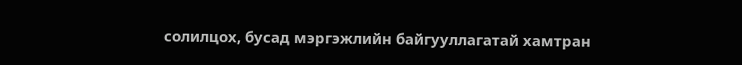солилцох, бусад мэргэжлийн байгууллагатай хамтран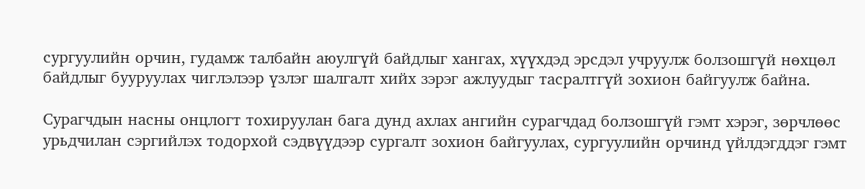сургуулийн орчин, гудамж талбайн аюулгүй байдлыг хангах, хүүхдэд эрсдэл учруулж болзошгүй нөхцөл байдлыг бууруулах чиглэлээр үзлэг шалгалт хийх зэрэг ажлуудыг тасралтгүй зохион байгуулж байна.

Сурагчдын насны онцлогт тохируулан бага дунд ахлах ангийн сурагчдад болзошгүй гэмт хэрэг, зөрчлөөс урьдчилан сэргийлэх тодорхой сэдвүүдээр сургалт зохион байгуулах, сургуулийн орчинд үйлдэгддэг гэмт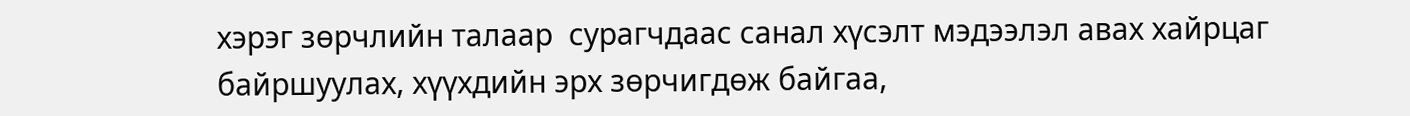хэрэг зөрчлийн талаар  сурагчдаас санал хүсэлт мэдээлэл авах хайрцаг байршуулах, хүүхдийн эрх зөрчигдөж байгаа,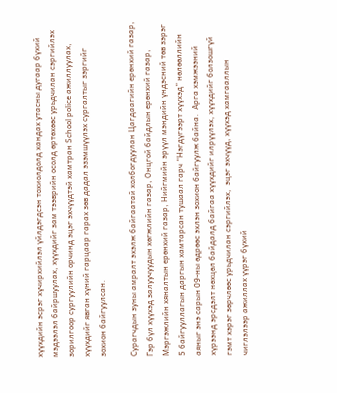хүүхдийн эсрэг хүчирхийлэл үйлдэгдсэн тохиолдолд хандах утасны дугаар бүхий мэдээлэл байршуулах, хүүхдийг зам тээврийн осолд өртөхөөс урьдчилан сэргийлэх зорилгоор сургуулийн орчинд эцэг эхчүүдтэй хамтран School police ажиллуулах, хүүхдийг явган хүний гарцаар гарах зөв дадал эзэмшүүлэх сургалтыг зэргийг зохион байгуулсан.

Сурагчдын зуны амралт эхэлж байгаатай холбогдуулан Цагдаагийн ерөнхий газар, Гэр бүл хүүхэд залуучуудын хөгжлийн газар, Онцгой байдлын ерөнхий газар, Мэргэжлийн хяналтын ерөнхий газар, Нийгмийн эрүүл мэндийн үндэсний төв зэрэг 5 байгууллагын даргын хамтарсан тушаал гарч “Нэгдүгээрт хүүхэд” нөлөөллийн аяныг энэ сарын 09-ны өдрөөс эхлэн зохион байгуулж байна.  Арга хэмжээний хүрээнд эрсдэлт нөхцөл байдалд байгаа хүүхдийг илрүүлэх, хүүхдийг болзошгүй гэмт хэрэг зөрчлөөс урьдчилан сэргийлэх,  эцэг эхчүүд, хүүхэд хамгааллын чиглэлээр ажиллах үүрэг бүхий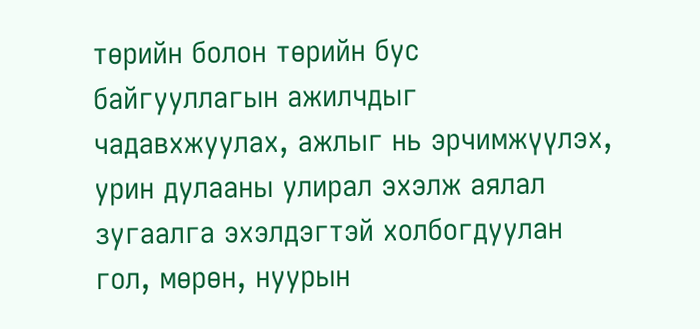төрийн болон төрийн бус байгууллагын ажилчдыг чадавхжуулах, ажлыг нь эрчимжүүлэх, урин дулааны улирал эхэлж аялал зугаалга эхэлдэгтэй холбогдуулан гол, мөрөн, нуурын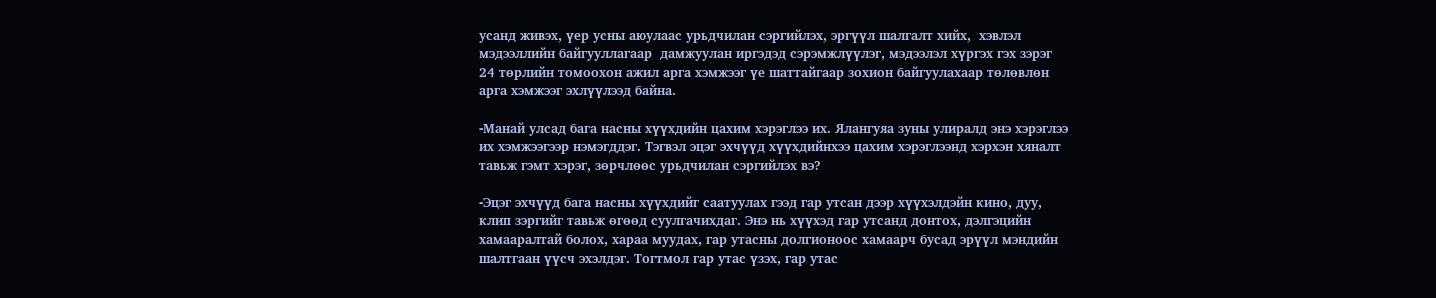усанд живэх, үер усны аюулаас урьдчилан сэргийлэх, эргүүл шалгалт хийх,  хэвлэл мэдээллийн байгууллагаар  дамжуулан иргэдэд сэрэмжлүүлэг, мэдээлэл хүргэх гэх зэрэг  24 төрлийн томоохон ажил арга хэмжээг үе шаттайгаар зохион байгуулахаар төлөвлөн арга хэмжээг эхлүүлээд байна.

-Манай улсад бага насны хүүхдийн цахим хэрэглээ их. Ялангуяа зуны улиралд энэ хэрэглээ их хэмжээгээр нэмэгддэг. Тэгвэл эцэг эхчүүд хүүхдийнхээ цахим хэрэглээнд хэрхэн хяналт тавьж гэмт хэрэг, зөрчлөөс урьдчилан сэргийлэх вэ?

-Эцэг эхчүүд бага насны хүүхдийг саатуулах гээд гар утсан дээр хүүхэлдэйн кино, дуу, клип зэргийг тавьж өгөөд суулгачихдаг. Энэ нь хүүхэд гар утсанд донтох, дэлгэцийн хамааралтай болох, хараа муудах, гар утасны долгионоос хамаарч бусад эрүүл мэндийн шалтгаан үүсч эхэлдэг. Тогтмол гар утас үзэх, гар утас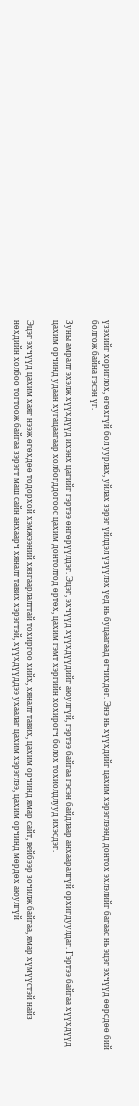үзэхийг хориглох, өгөхгүй бол уурлах, уйлах зэрэг үйлдэл үзүүлэх үед нь буцаагаад өгчихдөг. Энэ нь хүүхдийг цахим хэрэглээнд донтох эхлэлийг багаас нь эцэг эхчүүд өөрcдөө бий болгож байна гэсэн үг.

Зуны амралт эхэлж хүүхдүүд ихэнх цагийг гэртээ өнгөрүүлдэг. Эцэг, эхчүүд хүүхдүүдийг аюулгүй, гэртээ байгаа гэсэн байдлаар анхааралгүй орхигдуулдаг. Гэртээ байгаа хүүхдүүд цахим орчинд удаан хугацаагаар холбогддогоос цахим донтолтод өртөх, цахим гэмт хэргийн хохирогч болох тохиолдлууд ихэсдэг.

Эцэг эхчүүд цахим хаяг нээж өгөхдөө тодорхой хэмжээний хязгаарлалттай тохиргоо хийх, хяналт тавих, цахим орчинд ямар сайт, вейбээр зочилж байгаа, ямар хүмүүстэй найз нөхдийн холбоо тогтоож байгаа зэрэгт маш сайн анхаарч хяналт тавих хэрэгтэй, хүүхдүүддээ ухаалаг цахим хэрэглээ, цахим орчинд мөрдөх аюулгүй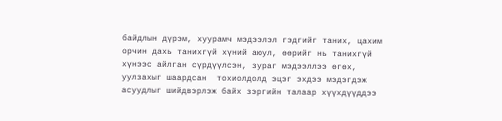байдлын дүрэм, хуурамч мэдээлэл гэдгийг таних, цахим орчин дахь танихгүй хүний аюул, өөрийг нь танихгүй хүнээс айлган сүрдүүлсэн, зураг мэдээллээ өгөх, уулзахыг шаардсан  тохиолдолд эцэг эхдээ мэдэгдэж асуудлыг шийдвэрлэж байх зэргийн талаар хүүхдүүддээ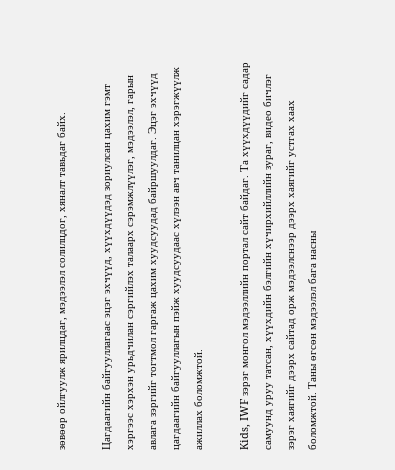зөвөөр ойлгуулж ярилцдаг, мэдээлэл солилцдог, хяналт тавьдаг байх.

Цагдаагийн байгууллагаас эцэг эхчүүд, хүүхдүүдэд зориулсан цахим гэмт хэргээс хэрхэн урьдчилан сэргийлэх талаарх сэрэмжлүүлэг, мэдээлэл, гарын авлага зэргийг тогтмол гаргаж цахим хуудсуудад байршуулдаг. Эцэг эхчүүд цагдаагийн байгууллагын пэйж хуудсуудаас хүлээн авч танилцан хэрэгжүүлж ажиллах боломжтой.

Кids, IWF зэрэг монгол мэдээллийн портал сайт байдаг. Та хүүхдүүдийг садар самуунд уруу татсан, хүүхдийн бэлгийн хүчирхийллийн зураг, видео бичлэг зэрэг хаягийг дээрх сайтад орж мэдээлснээр дээрх хаягийг устгах хаах  боломжтой. Таны өгсөн мэдээлэл бага насны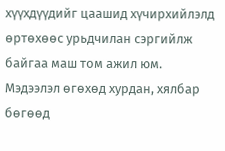хүүхдүүдийг цаашид хүчирхийлэлд өртөхөөс урьдчилан сэргийлж байгаа маш том ажил юм. Мэдээлэл өгөхөд хурдан, хялбар бөгөөд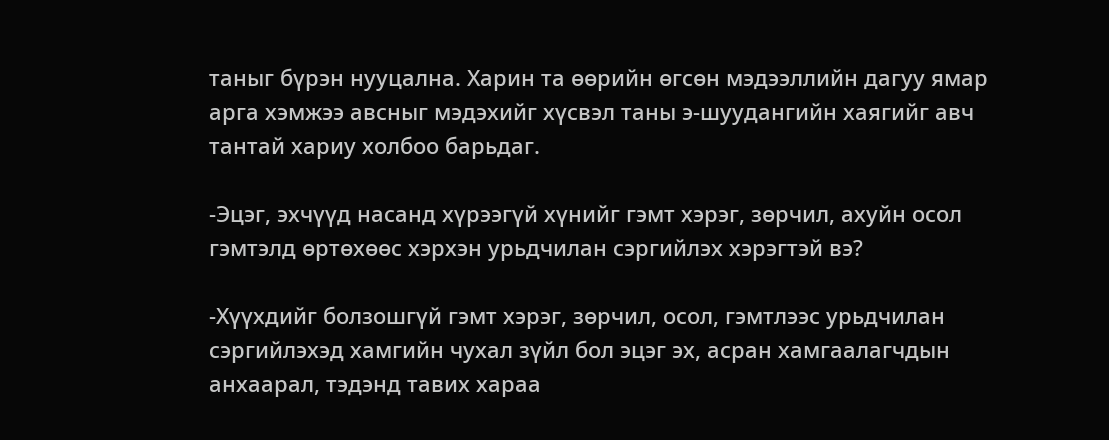таныг бүрэн нууцална. Харин та өөрийн өгсөн мэдээллийн дагуу ямар арга хэмжээ авсныг мэдэхийг хүсвэл таны э-шуудангийн хаягийг авч тантай хариу холбоо барьдаг.

-Эцэг, эхчүүд насанд хүрээгүй хүнийг гэмт хэрэг, зөрчил, ахуйн осол гэмтэлд өртөхөөс хэрхэн урьдчилан сэргийлэх хэрэгтэй вэ?

-Хүүхдийг болзошгүй гэмт хэрэг, зөрчил, осол, гэмтлээс урьдчилан сэргийлэхэд хамгийн чухал зүйл бол эцэг эх, асран хамгаалагчдын  анхаарал, тэдэнд тавих хараа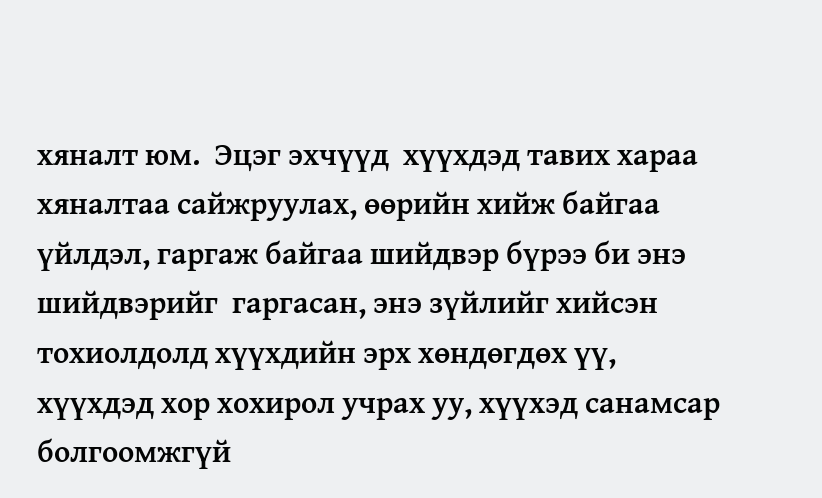хяналт юм.  Эцэг эхчүүд  хүүхдэд тавих хараа хяналтаа сайжруулах, өөрийн хийж байгаа үйлдэл, гаргаж байгаа шийдвэр бүрээ би энэ шийдвэрийг  гаргасан, энэ зүйлийг хийсэн тохиолдолд хүүхдийн эрх хөндөгдөх үү, хүүхдэд хор хохирол учрах уу, хүүхэд санамсар болгоомжгүй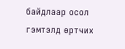байдлаар осол гэмтэлд өртчих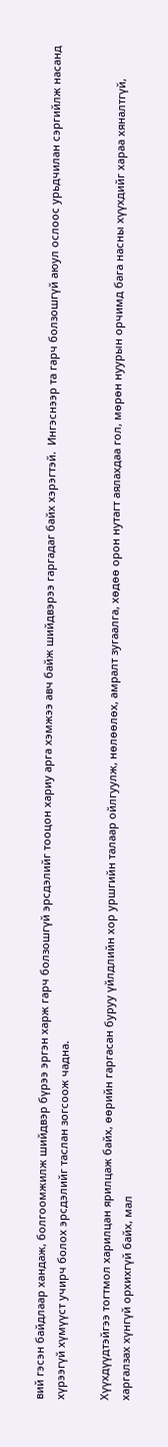вий гэсэн байдлаар хандаж, болгоомжилж шийдвэр бүрээ эргэн харж гарч болзошгүй эрсдэлийг тооцон хариу арга хэмжээ авч байж шийдвэрээ гаргадаг байх хэрэгтэй.  Ингэснээр та гарч болзошгүй аюул ослоос урьдчилан сэргийлж насанд хүрээгүй хүмүүст учирч болох эрсдэлийг таслан зогсоож чадна.

Хүүхдүүдтэйгээ тогтмол харилцан ярилцаж байх, өөрийн гаргасан буруу үйлдлийн хор уршгийн талаар ойлгуулж, нөлөөлөх, амралт зугаалга, хөдөө орон нутагт аялахдаа гол, мөрөн нуурын орчимд бага насны хүүхдийг хараа хяналтгүй, харгалзах хүнгүй орхихгүй байх, мал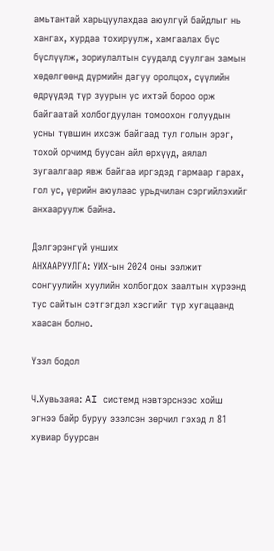амьтантай харьцуулахдаа аюулгүй байдлыг нь хангах, хурдаа тохируулж, хамгаалах бүс бүслүүлж, зориулалтын суудалд суулган замын хөдөлгөөнд дүрмийн дагуу оролцох, сүүлийн өдрүүдэд түр зуурын ус ихтэй бороо орж байгаатай холбогдуулан томоохон голуудын усны түвшин ихсэж байгаад тул голын эрэг, тохой орчимд буусан айл өрхүүд, аялал зугаалгаар явж байгаа иргэдэд гармаар гарах, гол ус, үерийн аюулаас урьдчилан сэргийлэхийг анхааруулж байна.

Дэлгэрэнгүй унших
АНХААРУУЛГА: УИХ-ын 2024 оны ээлжит сонгуулийн хуулийн холбогдох заалтын хүрээнд тус сайтын сэтгэгдэл хэсгийг түр хугацаанд хаасан болно.

Үзэл бодол

Ч.Хувьзаяа: AI системд нэвтэрснээс хойш эгнээ байр буруу эзэлсэн зөрчил гэхэд л 81 хувиар буурсан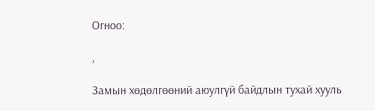Огноо:

,

Замын хөдөлгөөний аюулгүй байдлын тухай хууль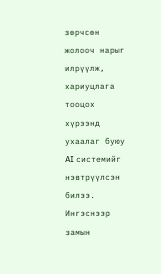зөрчсөн жолооч нарыг илрүүлж, хариуцлага тооцох хүрээнд ухаалаг буюу AI системийг нэвтрүүлсэн билээ. Ингэснээр замын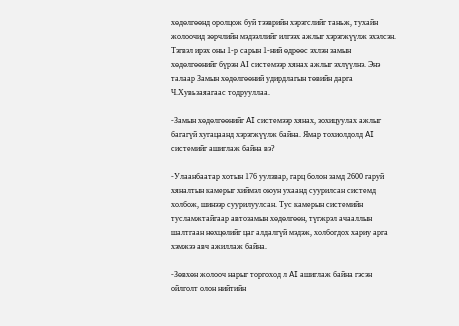хөдөлгөөнд оролцож буй тээврийн хэрэгслийг таньж, тухайн жолоочид зөрчлийн мэдээллийг илгээх ажлыг хэрэгжүүлж эхэлсэн. Тэгвэл ирэх оны 1-р сарын 1-ний өдрөөс эхлэн замын хөдөлгөөнийг бүрэн АI системээр хянах ажлыг эхлүүлнэ. Энэ талаар Замын хөдөлгөөний удирдлагын төвийн дарга Ч.Хувьзаяагаас тодрууллаа.

-Замын хөдөлгөөнийг AI системээр хянах, зохицуулах ажлыг багагүй хугацаанд хэрэгжүүлж байна. Ямар тохиолдолд AI системийг ашиглаж байна вэ?

-Улаанбаатар хотын 176 уулзвар, гарц болон замд 2600 гаруй хяналтын камерыг хиймэл оюун ухаанд суурилсан системд холбож, шинээр суурилуулсан. Тус камерын системийн тусламжтайгаар автозамын хөдөлгөөн, түгжрэл ачааллын шалтгаан нөхцөлийг цаг алдалгүй мэдэж, холбогдох хариу арга хэмжээ авч ажиллаж байна.

-Зөвхөн жолооч нарыг торгоход л AI ашиглаж байна гэсэн ойлголт олон нийтийн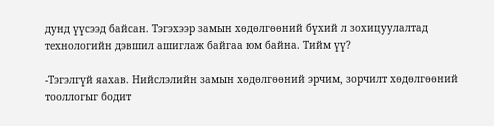дунд үүсээд байсан. Тэгэхээр замын хөдөлгөөний бүхий л зохицуулалтад технологийн дэвшил ашиглаж байгаа юм байна. Тийм үү?

-Тэгэлгүй яахав. Нийслэлийн замын хөдөлгөөний эрчим, зорчилт хөдөлгөөний тооллогыг бодит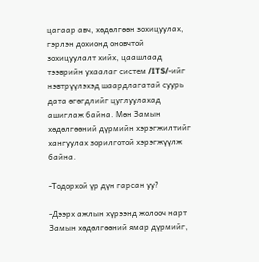цагаар авч, хөдөлгөөн зохицуулах, гэрлэн дохионд оновчтой зохицуулалт хийх, цаашлаад тээврийн ухаалаг систем /ITS/-ийг нэвтрүүлэхэд шаардлагатай суурь дата өгөгдлийг цуглуулахад ашиглаж байна. Мөн Замын хөдөлгөөний дүрмийн хэрэгжилтийг хангуулах зорилготой хэрэгжүүлж байна.

-Тодорхой үр дүн гарсан уу?

-Дээрх ажлын хүрээнд жолооч нарт Замын хөдөлгөөний ямар дүрмийг,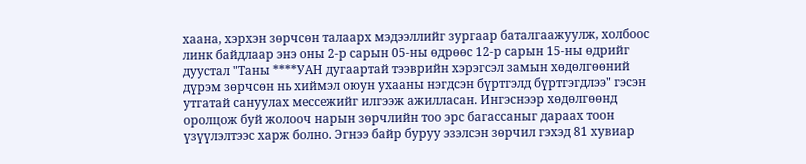хаана, хэрхэн зөрчсөн талаарх мэдээллийг зургаар баталгаажуулж, холбоос линк байдлаар энэ оны 2-р сарын 05-ны өдрөөс 12-р сарын 15-ны өдрийг дуустал "Таны ****УАН дугаартай тээврийн хэрэгсэл замын хөдөлгөөний дүрэм зөрчсөн нь хиймэл оюун ухааны нэгдсэн бүртгэлд бүртгэгдлээ" гэсэн утгатай сануулах мессежийг илгээж ажилласан. Ингэснээр хөдөлгөөнд оролцож буй жолооч нарын зөрчлийн тоо эрс багассаныг дараах тоон үзүүлэлтээс харж болно. Эгнээ байр буруу эзэлсэн зөрчил гэхэд 81 хувиар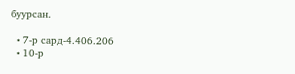буурсан.

  • 7-р сард-4.406.206
  • 10-р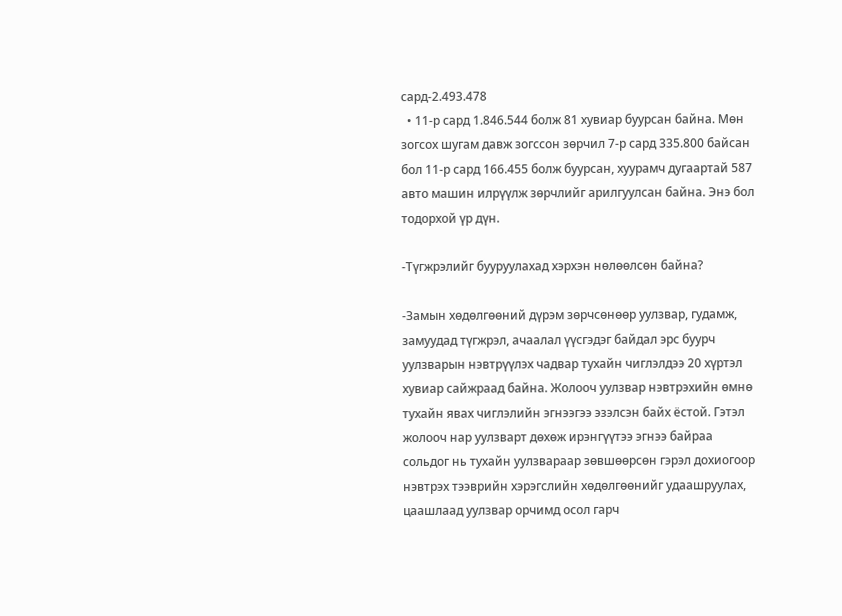сард-2.493.478
  • 11-р сард 1.846.544 болж 81 хувиар буурсан байна. Мөн зогсох шугам давж зогссон зөрчил 7-р сард 335.800 байсан бол 11-р сард 166.455 болж буурсан, хуурамч дугаартай 587 авто машин илрүүлж зөрчлийг арилгуулсан байна. Энэ бол тодорхой үр дүн.

-Түгжрэлийг бууруулахад хэрхэн нөлөөлсөн байна?

-Замын хөдөлгөөний дүрэм зөрчсөнөөр уулзвар, гудамж, замуудад түгжрэл, ачаалал үүсгэдэг байдал эрс буурч уулзварын нэвтрүүлэх чадвар тухайн чиглэлдээ 20 хүртэл хувиар сайжраад байна. Жолооч уулзвар нэвтрэхийн өмнө тухайн явах чиглэлийн эгнээгээ эзэлсэн байх ёстой. Гэтэл жолооч нар уулзварт дөхөж ирэнгүүтээ эгнээ байраа сольдог нь тухайн уулзвараар зөвшөөрсөн гэрэл дохиогоор нэвтрэх тээврийн хэрэгслийн хөдөлгөөнийг удаашруулах, цаашлаад уулзвар орчимд осол гарч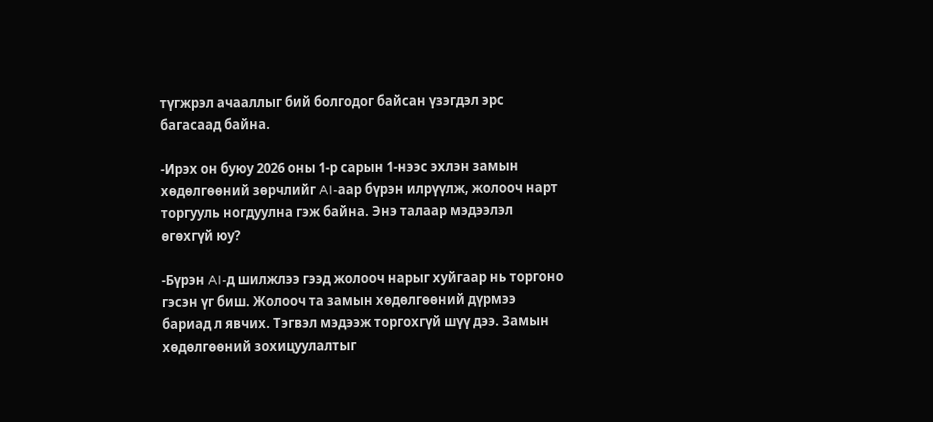түгжрэл ачааллыг бий болгодог байсан үзэгдэл эрс багасаад байна.

-Ирэх он буюу 2026 оны 1-р сарын 1-нээс эхлэн замын хөдөлгөөний зөрчлийг AI-аар бүрэн илрүүлж, жолооч нарт торгууль ногдуулна гэж байна. Энэ талаар мэдээлэл өгөхгүй юу?

-Бүрэн AI-д шилжлээ гээд жолооч нарыг хуйгаар нь торгоно гэсэн үг биш. Жолооч та замын хөдөлгөөний дүрмээ бариад л явчих. Тэгвэл мэдээж торгохгүй шүү дээ. Замын хөдөлгөөний зохицуулалтыг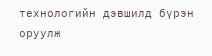технологийн дэвшилд бүрэн оруулж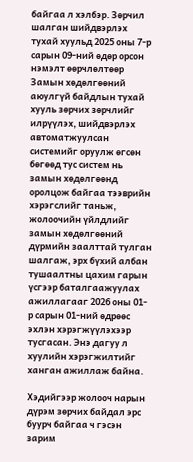байгаа л хэлбэр. Зөрчил шалган шийдвэрлэх тухай хуульд 2025 оны 7-р сарын 09-ний өдөр орсон нэмэлт өөрчлөлтөөр Замын хөдөлгөөний аюулгүй байдлын тухай хууль зөрчих зөрчлийг илрүүлэх, шийдвэрлэх автоматжуулсан системийг оруулж өгсөн бөгөөд тус систем нь замын хөдөлгөөнд оролцож байгаа тээврийн хэрэгслийг таньж, жолоочийн үйлдлийг замын хөдөлгөөний дүрмийн заалттай тулган шалгаж, эрх бүхий албан тушаалтны цахим гарын үсгээр баталгаажуулах ажиллагааг 2026 оны 01-р сарын 01-ний өдрөөс эхлэн хэрэгжүүлэхээр тусгасан. Энэ дагуу л хуулийн хэрэгжилтийг ханган ажиллаж байна.

Хэдийгээр жолооч нарын дүрэм зөрчих байдал эрс буурч байгаа ч гэсэн зарим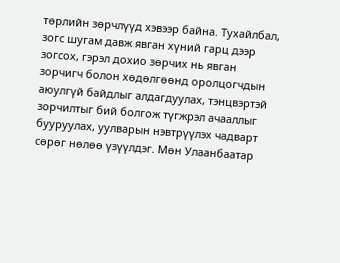төрлийн зөрчлүүд хэвээр байна. Тухайлбал, зогс шугам давж явган хүний гарц дээр зогсох, гэрэл дохио зөрчих нь явган зорчигч болон хөдөлгөөнд оролцогчдын аюулгүй байдлыг алдагдуулах, тэнцвэртэй зорчилтыг бий болгож түгжрэл ачааллыг бууруулах, уулварын нэвтрүүлэх чадварт сөрөг нөлөө үзүүлдэг. Мөн Улаанбаатар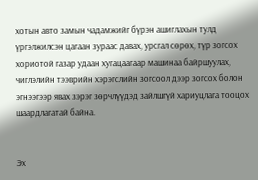хотын авто замын чадамжийг бүрэн ашиглахын тулд үргэлжилсэн цагаан зураас давах, урсгал сөрөх, түр зогсох хориотой газар удаан хугацаагаар машинаа байршуулах, чиглэлийн тээврийн хэрэгслийн зогсоол дээр зогсох болон эгнээгээр явах зэрэг зөрчлүүдэд зайлшгүй хариуцлага тооцох шаардлагатай байна.


Эх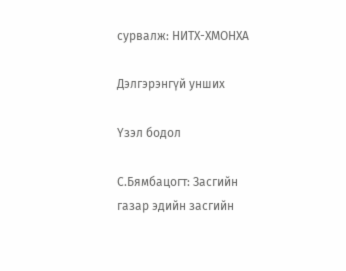сурвалж: НИТХ-ХМОНХА

Дэлгэрэнгүй унших

Үзэл бодол

С.Бямбацогт: Засгийн газар эдийн засгийн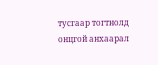тусгаар тогтнолд онцгой анхаарал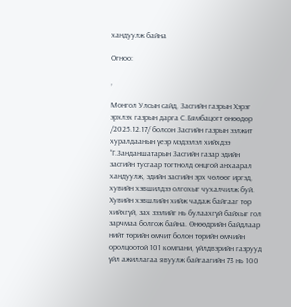хандуулж байна

Огноо:

,

Монгол Улсын сайд, Засгийн газрын Хэрэг эрхлэх газрын дарга С.Бямбацогт өнөөдөр /2025.12.17/ болсон Засгийн газрын ээлжит хуралдаанын үеэр мэдээлэл хийхдээ “Г.Занданшатарын Засгийн газар эдийн засгийн тусгаар тогтнолд онцгой анхаарал хандуулж, эдийн засгийн эрх чөлөөг иргэд, хувийн хэвшилдээ олгохыг чухалчилж буй. Хувийн хэвшлийн хийж чадаж байгааг төр хийхгүй, зах зээлийг нь булаахгүй байхыг гол зарчмаа болгож байна. Өнөөдрийн байдлаар нийт төрийн өмчит болон төрийн өмчийн оролцоотой 101 компани, үйлдвэрийн газрууд үйл ажиллагаа явуулж байгаагийн 73 нь 100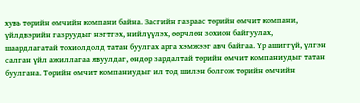хувь төрийн өмчийн компани байна. Засгийн газраас төрийн өмчит компани, үйлдвэрийн газруудыг нэгтгэх, нийлүүлэх, өөрчлөн зохион байгуулах, шаардлагатай тохиолдолд татан буулгах арга хэмжээг авч байгаа. Үр ашиггүй, үлгэн салган үйл ажиллагаа явуулдаг, өндөр зардалтай төрийн өмчит компаниудыг татан буулгана. Төрийн өмчит компаниудыг ил тод шилэн болгож төрийн өмчийн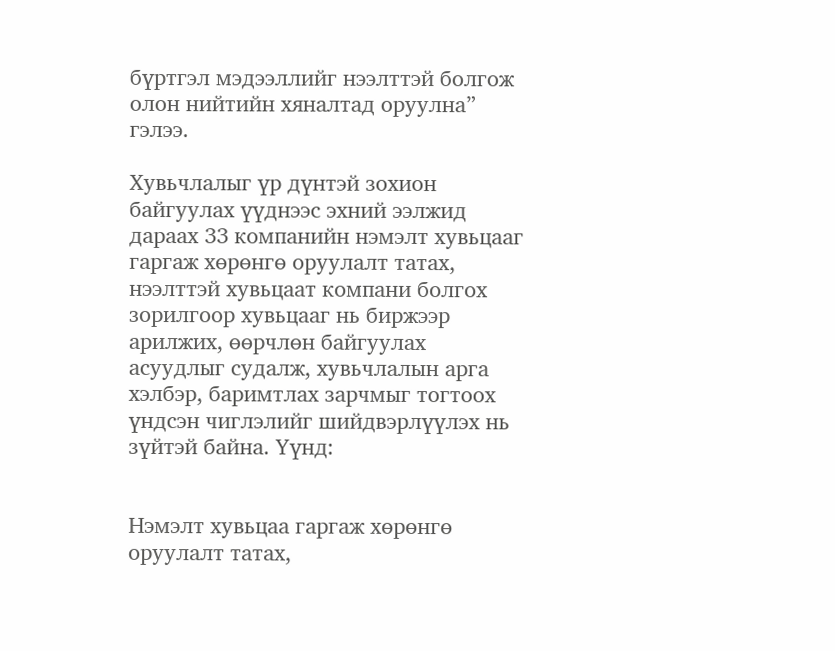бүртгэл мэдээллийг нээлттэй болгож олон нийтийн хяналтад оруулна” гэлээ.

Хувьчлалыг үр дүнтэй зохион байгуулах үүднээс эхний ээлжид дараах 33 компанийн нэмэлт хувьцааг гаргаж хөрөнгө оруулалт татах, нээлттэй хувьцаат компани болгох зорилгоор хувьцааг нь биржээр арилжих, өөрчлөн байгуулах асуудлыг судалж, хувьчлалын арга хэлбэр, баримтлах зарчмыг тогтоох үндсэн чиглэлийг шийдвэрлүүлэх нь зүйтэй байна. Үүнд:


Нэмэлт хувьцаа гаргаж хөрөнгө оруулалт татах,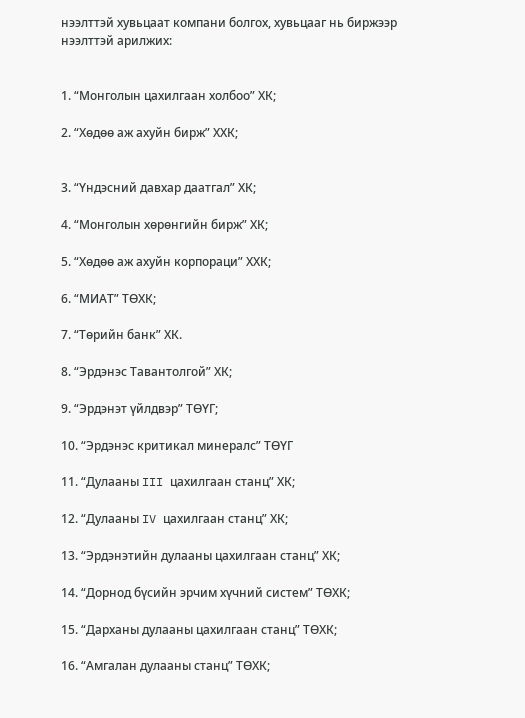нээлттэй хувьцаат компани болгох, хувьцааг нь биржээр нээлттэй арилжих:


1. “Монголын цахилгаан холбоо” ХК;

2. “Хөдөө аж ахуйн бирж” ХХК;


3. “Үндэсний давхар даатгал” ХК;

4. “Монголын хөрөнгийн бирж” ХК;

5. “Хөдөө аж ахуйн корпораци” ХХК;

6. “МИАТ” ТӨХК;

7. “Төрийн банк” ХК.

8. “Эрдэнэс Тавантолгой” ХК;

9. “Эрдэнэт үйлдвэр” ТӨҮГ;

10. “Эрдэнэс критикал минералс” ТӨҮГ

11. “Дулааны III цахилгаан станц” ХК;

12. “Дулааны IV цахилгаан станц” ХК;

13. “Эрдэнэтийн дулааны цахилгаан станц” ХК;

14. “Дорнод бүсийн эрчим хүчний систем” ТӨХК;

15. “Дарханы дулааны цахилгаан станц” ТӨХК;

16. “Амгалан дулааны станц” ТӨХК;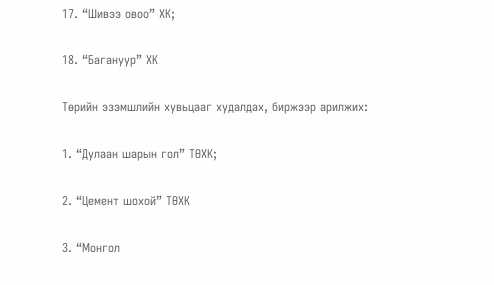17. “Шивээ овоо” ХК;

18. “Багануур” ХК

Төрийн эзэмшлийн хувьцааг худалдах, биржээр арилжих:

1. “Дулаан шарын гол” ТӨХК;

2. “Цемент шохой” ТӨХК

3. “Монгол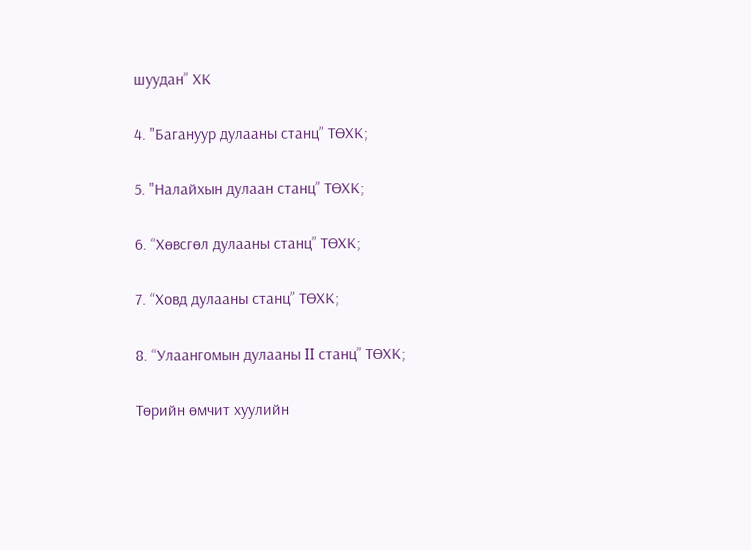шуудан” ХК

4. "Багануур дулааны станц” ТӨХК;

5. "Налайхын дулаан станц” ТӨХК;

6. “Хөвсгөл дулааны станц” ТӨХК;

7. “Ховд дулааны станц” ТӨХК;

8. “Улаангомын дулааны II станц” ТӨХК;

Төрийн өмчит хуулийн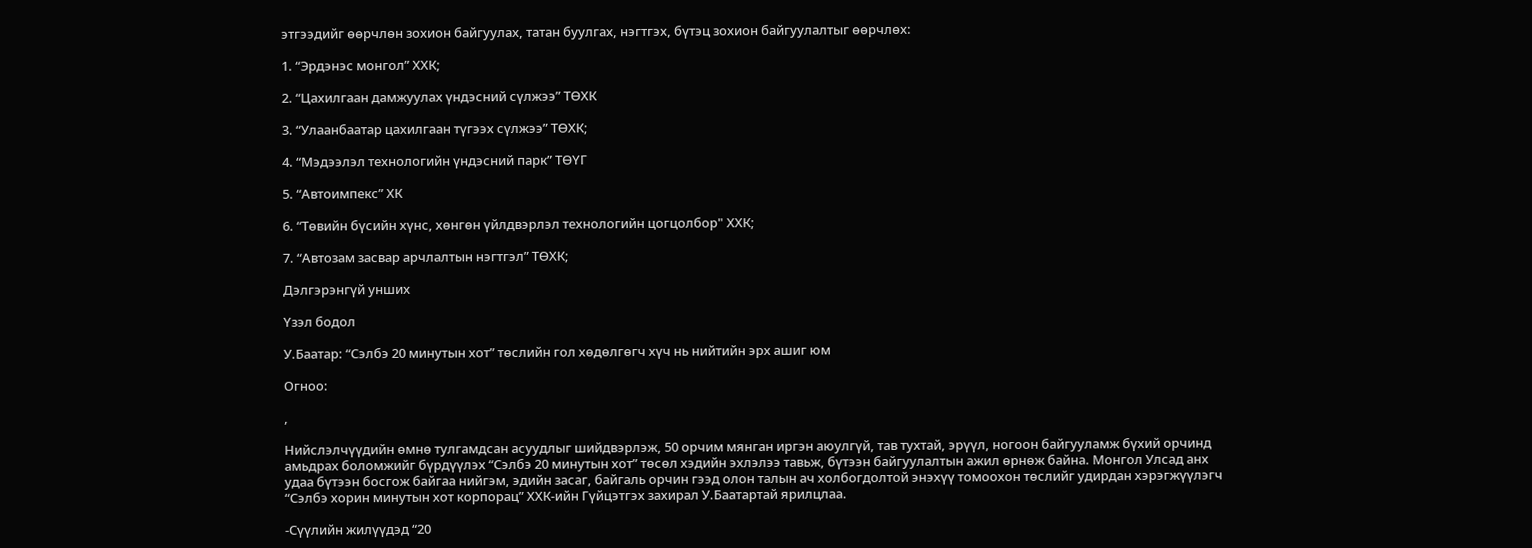этгээдийг өөрчлөн зохион байгуулах, татан буулгах, нэгтгэх, бүтэц зохион байгуулалтыг өөрчлөх:

1. “Эрдэнэс монгол” ХХК;

2. “Цахилгаан дамжуулах үндэсний сүлжээ” ТӨХК

3. “Улаанбаатар цахилгаан түгээх сүлжээ” ТӨХК;

4. “Мэдээлэл технологийн үндэсний парк” ТӨҮГ

5. “Автоимпекс” ХК

6. “Төвийн бүсийн хүнс, хөнгөн үйлдвэрлэл технологийн цогцолбор" ХХК;

7. “Автозам засвар арчлалтын нэгтгэл” ТӨХК;

Дэлгэрэнгүй унших

Үзэл бодол

У.Баатар: “Сэлбэ 20 минутын хот” төслийн гол хөдөлгөгч хүч нь нийтийн эрх ашиг юм

Огноо:

,

Нийслэлчүүдийн өмнө тулгамдсан асуудлыг шийдвэрлэж, 50 орчим мянган иргэн аюулгүй, тав тухтай, эрүүл, ногоон байгууламж бүхий орчинд амьдрах боломжийг бүрдүүлэх “Сэлбэ 20 минутын хот” төсөл хэдийн эхлэлээ тавьж, бүтээн байгуулалтын ажил өрнөж байна. Монгол Улсад анх удаа бүтээн босгож байгаа нийгэм, эдийн засаг, байгаль орчин гээд олон талын ач холбогдолтой энэхүү томоохон төслийг удирдан хэрэгжүүлэгч “Сэлбэ хорин минутын хот корпорац” ХХК-ийн Гүйцэтгэх захирал У.Баатартай ярилцлаа.

-Сүүлийн жилүүдэд “20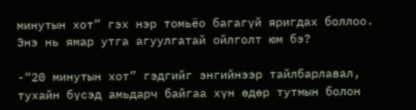минутын хот” гэх нэр томьёо багагүй яригдах боллоо. Энэ нь ямар утга агуулгатай ойлголт юм бэ?

-“20 минутын хот” гэдгийг энгийнээр тайлбарлавал, тухайн бүсэд амьдарч байгаа хүн өдөр тутмын болон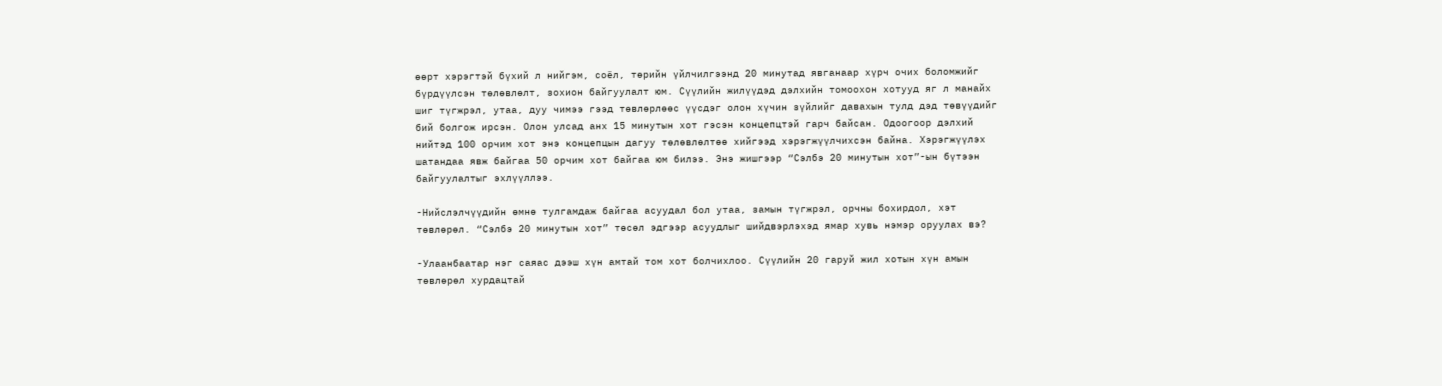өөрт хэрэгтэй бүхий л нийгэм, соёл, төрийн үйлчилгээнд 20 минутад явганаар хүрч очих боломжийг бүрдүүлсэн төлөвлөлт, зохион байгуулалт юм. Сүүлийн жилүүдэд дэлхийн томоохон хотууд яг л манайх шиг түгжрэл, утаа, дуу чимээ гээд төвлөрлөөс үүсдэг олон хүчин зүйлийг давахын тулд дэд төвүүдийг бий болгож ирсэн. Олон улсад анх 15 минутын хот гэсэн концепцтэй гарч байсан. Одоогоор дэлхий нийтэд 100 орчим хот энэ концепцын дагуу төлөвлөлтөө хийгээд хэрэгжүүлчихсэн байна. Хэрэгжүүлэх шатандаа явж байгаа 50 орчим хот байгаа юм билээ. Энэ жишгээр “Сэлбэ 20 минутын хот”-ын бүтээн байгуулалтыг эхлүүллээ.

-Нийслэлчүүдийн өмнө тулгамдаж байгаа асуудал бол утаа, замын түгжрэл, орчны бохирдол, хэт төвлөрөл. “Сэлбэ 20 минутын хот” төсөл эдгээр асуудлыг шийдвэрлэхэд ямар хувь нэмэр оруулах вэ?

-Улаанбаатар нэг саяас дээш хүн амтай том хот болчихлоо. Сүүлийн 20 гаруй жил хотын хүн амын төвлөрөл хурдацтай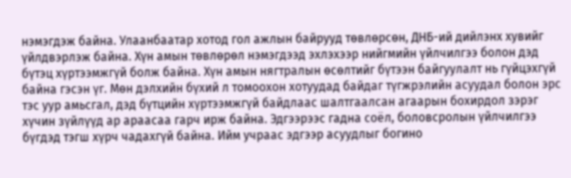нэмэгдэж байна. Улаанбаатар хотод гол ажлын байрууд төвлөрсөн, ДНБ-ий дийлэнх хувийг үйлдвэрлэж байна. Хүн амын төвлөрөл нэмэгдээд эхлэхээр нийгмийн үйлчилгээ болон дэд бүтэц хүртээмжгүй болж байна. Хүн амын нягтралын өсөлтийг бүтээн байгуулалт нь гүйцэхгүй байна гэсэн үг. Мөн дэлхийн бүхий л томоохон хотуудад байдаг түгжрэлийн асуудал болон эрс тэс уур амьсгал, дэд бүтцийн хүртээмжгүй байдлаас шалтгаалсан агаарын бохирдол зэрэг хүчин зүйлүүд ар араасаа гарч ирж байна. Эдгээрээс гадна соёл, боловсролын үйлчилгээ бүгдэд тэгш хүрч чадахгүй байна. Ийм учраас эдгээр асуудлыг богино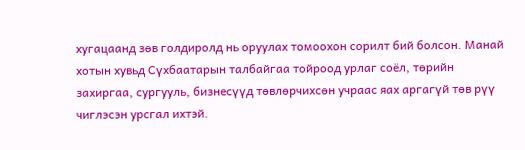хугацаанд зөв голдиролд нь оруулах томоохон сорилт бий болсон. Манай хотын хувьд Сүхбаатарын талбайгаа тойроод урлаг соёл, төрийн захиргаа, сургууль, бизнесүүд төвлөрчихсөн учраас яах аргагүй төв рүү чиглэсэн урсгал ихтэй.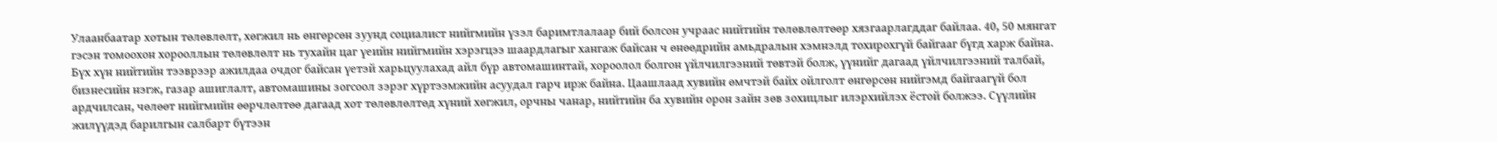Улаанбаатар хотын төлөвлөлт, хөгжил нь өнгөрсөн зуунд социалист нийгмийн үзэл баримтлалаар бий болсон учраас нийтийн төлөвлөлтөөр хязгаарлагддаг байлаа. 40, 50 мянгат гэсэн томоохон хорооллын төлөвлөлт нь тухайн цаг үеийн нийгмийн хэрэгцээ шаардлагыг хангаж байсан ч өнөөдрийн амьдралын хэмнэлд тохирохгүй байгааг бүгд харж байна. Бүх хүн нийтийн тээврээр ажилдаа очдог байсан үетэй харьцуулахад айл бүр автомашинтай, хороолол болгон үйлчилгээний төвтэй болж, үүнийг дагаад үйлчилгээний талбай, бизнесийн нэгж, газар ашиглалт, автомашины зогсоол зэрэг хүртээмжийн асуудал гарч ирж байна. Цаашлаад хувийн өмчтэй байх ойлголт өнгөрсөн нийгэмд байгаагүй бол ардчилсан, чөлөөт нийгмийн өөрчлөлтөө дагаад хот төлөвлөлтөд хүний хөгжил, орчны чанар, нийтийн ба хувийн орон зайн зөв зохицлыг илэрхийлэх ёстой болжээ. Сүүлийн жилүүдэд барилгын салбарт бүтээн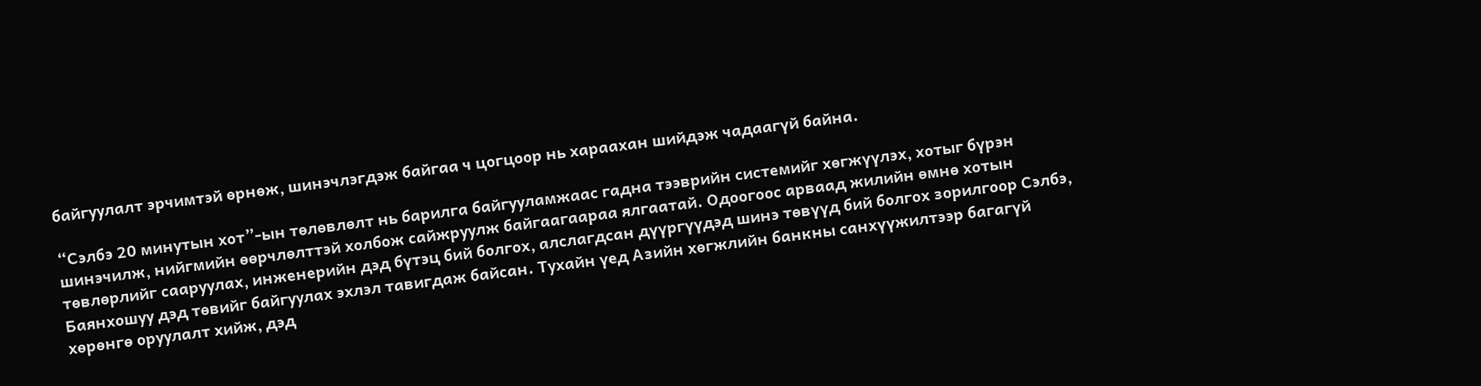байгуулалт эрчимтэй өрнөж, шинэчлэгдэж байгаа ч цогцоор нь хараахан шийдэж чадаагүй байна.

“Сэлбэ 20 минутын хот”-ын төлөвлөлт нь барилга байгууламжаас гадна тээврийн системийг хөгжүүлэх, хотыг бүрэн шинэчилж, нийгмийн өөрчлөлттэй холбож сайжруулж байгаагаараа ялгаатай. Одоогоос арваад жилийн өмнө хотын төвлөрлийг сааруулах, инженерийн дэд бүтэц бий болгох, алслагдсан дүүргүүдэд шинэ төвүүд бий болгох зорилгоор Сэлбэ, Баянхошуу дэд төвийг байгуулах эхлэл тавигдаж байсан. Тухайн үед Азийн хөгжлийн банкны санхүүжилтээр багагүй хөрөнгө оруулалт хийж, дэд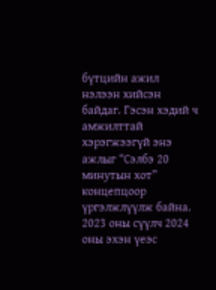бүтцийн ажил нэлээн хийсэн байдаг. Гэсэн хэдий ч амжилттай хэрэгжээгүй энэ ажлыг “Сэлбэ 20 минутын хот” концепцоор үргэлжлүүлж байна. 2023 оны сүүлч 2024 оны эхэн үеэс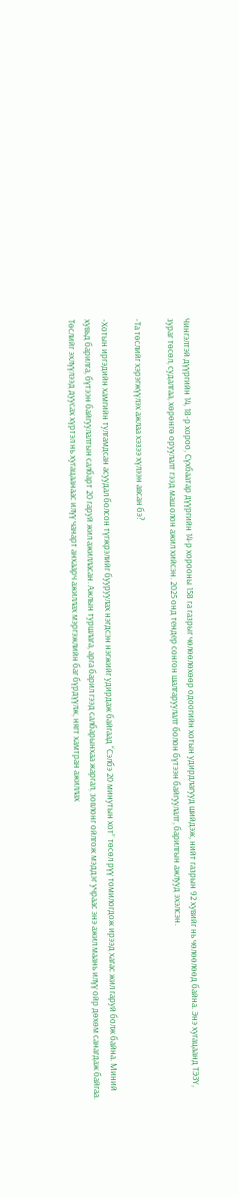Чингэлтэй дүүргийн 14, 18-р хороо, Сүхбаатар дүүргийн 14-р хорооны 158 га газрыг чөлөөлөхөөр одоогийн хотын удирдлагууд шийдэж, нийт газрын 92 хувийг нь чөлөөлөөд байна. Энэ хугацаанд ТЭЗҮ, зураг төсөл, судалгаа, хөрөнгө оруулалт гээд маш олон ажил хийсэн. 2025 онд тендер сонгон шалгаруулалт болон бүтээн байгуулалт, барилгын ажлууд эхэлсэн.

-Та төслийг хэрэгжүүлэх ажлаа хэзээ хүлээн авсан бэ?

-Хотын иргэдийн хамгийн тулгамдсан асуудал болсон түгжрэлийг бууруулах нэгдсэн нэгжийг удирдаж байгаад “Сэлбэ 20 минутын хот” төсөл рүү томилогдож ирээд хагас жил гаруй болж байна. Миний хувьд барилга, бүтээн байгуулалтын салбарт 20 гаруй жил ажилласан. Ажлын туршлага, арга барил гээд салбарынхаа жаргал, зовлонг ойлгож мэддэг учраас энэ ажил маань илүү ойр дөхөм санагдаж байгаа. Төслийг эхлүүлээд дуусах хүртэл нь хугацаанаас илүү чанарт анхаарч ажиллах мэргэжлийн баг бүрдүүлж, нягт хамтран ажиллах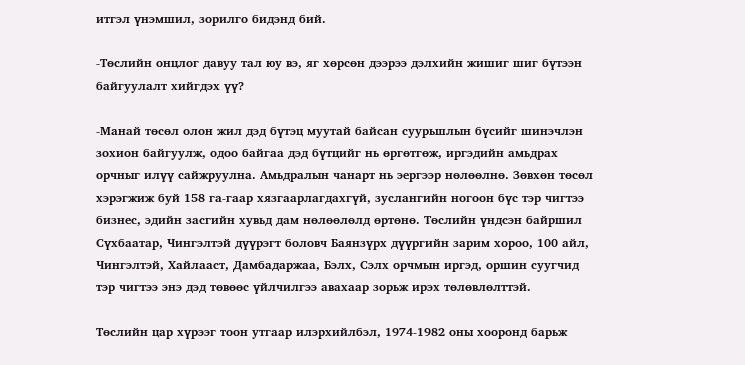итгэл үнэмшил, зорилго бидэнд бий.

-Төслийн онцлог давуу тал юу вэ, яг хөрсөн дээрээ дэлхийн жишиг шиг бүтээн байгуулалт хийгдэх үү?

-Манай төсөл олон жил дэд бүтэц муутай байсан суурьшлын бүсийг шинэчлэн зохион байгуулж, одоо байгаа дэд бүтцийг нь өргөтгөж, иргэдийн амьдрах орчныг илүү сайжруулна. Амьдралын чанарт нь эергээр нөлөөлнө. Зөвхөн төсөл хэрэгжиж буй 158 га-гаар хязгаарлагдахгүй, зуслангийн ногоон бүс тэр чигтээ бизнес, эдийн засгийн хувьд дам нөлөөлөлд өртөнө. Төслийн үндсэн байршил Сүхбаатар, Чингэлтэй дүүрэгт боловч Баянзүрх дүүргийн зарим хороо, 100 айл, Чингэлтэй, Хайлааст, Дамбадаржаа, Бэлх, Сэлх орчмын иргэд, оршин суугчид тэр чигтээ энэ дэд төвөөс үйлчилгээ авахаар зорьж ирэх төлөвлөлттэй.

Төслийн цар хүрээг тоон утгаар илэрхийлбэл, 1974-1982 оны хооронд барьж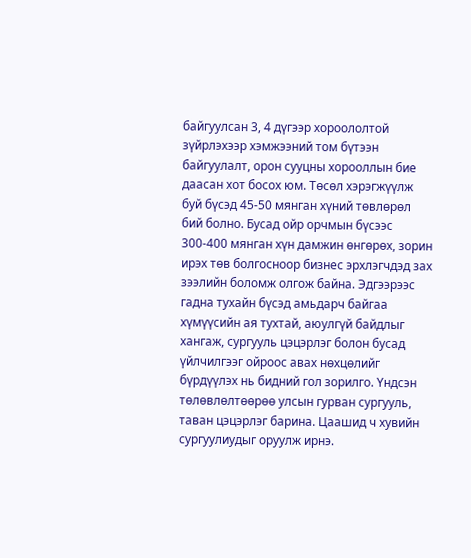байгуулсан 3, 4 дүгээр хороололтой зүйрлэхээр хэмжээний том бүтээн байгуулалт, орон сууцны хорооллын бие даасан хот босох юм. Төсөл хэрэгжүүлж буй бүсэд 45-50 мянган хүний төвлөрөл бий болно. Бусад ойр орчмын бүсээс 300-400 мянган хүн дамжин өнгөрөх, зорин ирэх төв болгосноор бизнес эрхлэгчдэд зах зээлийн боломж олгож байна. Эдгээрээс гадна тухайн бүсэд амьдарч байгаа хүмүүсийн ая тухтай, аюулгүй байдлыг хангаж, сургууль цэцэрлэг болон бусад үйлчилгээг ойроос авах нөхцөлийг бүрдүүлэх нь бидний гол зорилго. Үндсэн төлөвлөлтөөрөө улсын гурван сургууль, таван цэцэрлэг барина. Цаашид ч хувийн сургуулиудыг оруулж ирнэ.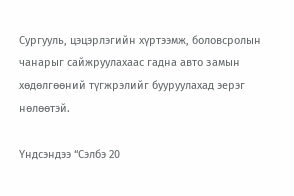Сургууль, цэцэрлэгийн хүртээмж, боловсролын чанарыг сайжруулахаас гадна авто замын хөдөлгөөний түгжрэлийг бууруулахад эерэг нөлөөтэй.

Үндсэндээ “Сэлбэ 20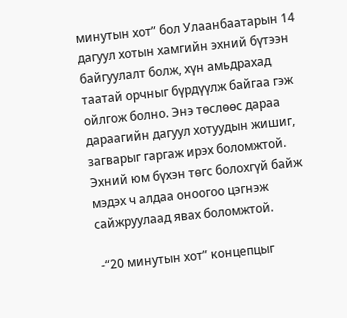минутын хот” бол Улаанбаатарын 14 дагуул хотын хамгийн эхний бүтээн байгуулалт болж, хүн амьдрахад таатай орчныг бүрдүүлж байгаа гэж ойлгож болно. Энэ төслөөс дараа дараагийн дагуул хотуудын жишиг, загварыг гаргаж ирэх боломжтой. Эхний юм бүхэн төгс болохгүй байж мэдэх ч алдаа оноогоо цэгнэж сайжруулаад явах боломжтой.

 -“20 минутын хот” концепцыг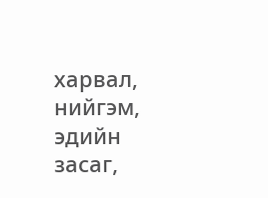харвал, нийгэм, эдийн засаг,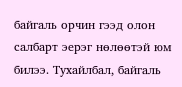байгаль орчин гээд олон салбарт эерэг нөлөөтэй юм билээ. Тухайлбал, байгаль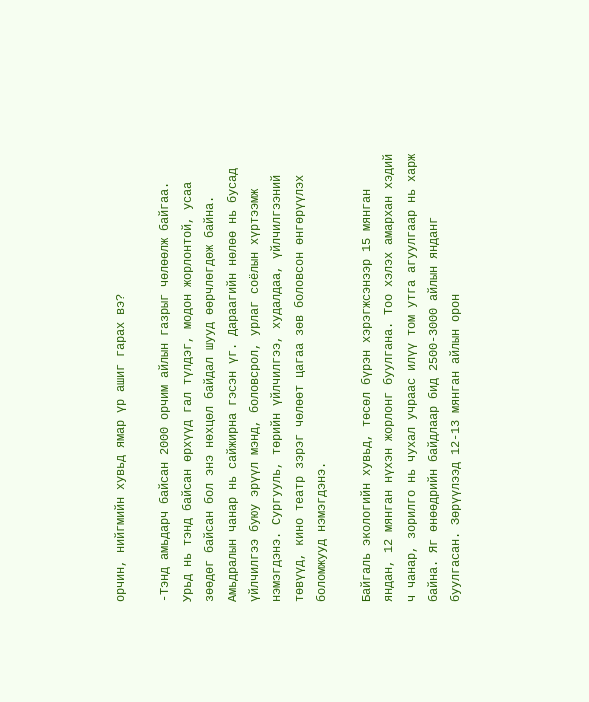орчин, нийгмийн хувьд ямар үр ашиг гарах вэ?

-Тэнд амьдарч байсан 2000 орчим айлын газрыг чөлөөлж байгаа. Урьд нь тэнд байсан өрхүүд гал түлдэг, модон жорлонтой, усаа зөөдөг байсан бол энэ нөхцөл байдал шууд өөрчлөгдөж байна. Амьдралын чанар нь сайжирна гэсэн үг. Дараагийн нөлөө нь бусад үйлчилгээ буюу эрүүл мэнд, боловсрол, урлаг соёлын хүртээмж нэмэгдэнэ. Сургууль, төрийн үйлчилгээ, худалдаа, үйлчилгээний төвүүд, кино театр зэрэг чөлөөт цагаа зөв боловсон өнгөрүүлэх боломжууд нэмэгдэнэ.

Байгаль экологийн хувьд, төсөл бүрэн хэрэгжсэнээр 15 мянган яндан, 12 мянган нүхэн жорлонг буулгана. Тоо хэлэх амархан хэдий ч чанар, зорилго нь чухал учраас илүү том утга агуулгаар нь харж байна. Яг өнөөдрийн байдлаар бид 2500-3000 айлын янданг буулгасан. Зөрүүлээд 12-13 мянган айлын орон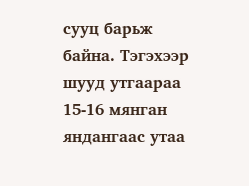сууц барьж байна. Тэгэхээр шууд утгаараа 15-16 мянган яндангаас утаа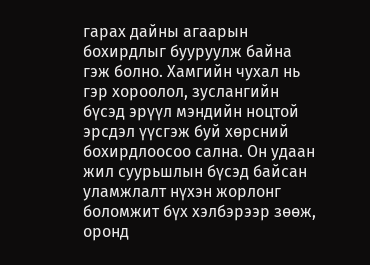гарах дайны агаарын бохирдлыг бууруулж байна гэж болно. Хамгийн чухал нь гэр хороолол, зуслангийн бүсэд эрүүл мэндийн ноцтой эрсдэл үүсгэж буй хөрсний бохирдлоосоо сална. Он удаан жил суурьшлын бүсэд байсан уламжлалт нүхэн жорлонг боломжит бүх хэлбэрээр зөөж, оронд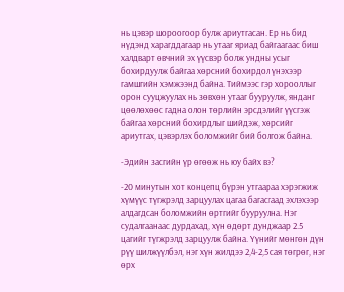нь цэвэр шороогоор булж ариутгасан. Ер нь бид нүдэнд харагддагаар нь утааг яриад байгаагаас биш халдварт өвчний эх үүсвэр болж ундны усыг бохирдуулж байгаа хөрсний бохирдол үнэхээр гамшгийн хэмжээнд байна. Тиймээс гэр хорооллыг орон сууцжуулах нь зөвхөн утааг бууруулж, янданг цөөлөхөөс гадна олон төрлийн эрсдэлийг үүсгэж байгаа хөрсний бохирдлыг шийдэж, хөрсийг ариутгах, цэвэрлэх боломжийг бий болгож байна.

-Эдийн засгийн үр өгөөж нь юу байх вэ?

-20 минутын хот концепц бүрэн утгаараа хэрэгжиж хүмүүс түгжрэлд зарцуулах цагаа багасгаад эхлэхээр алдагдсан боломжийн өртгийг бууруулна. Нэг судалгаанаас дурдахад, хүн өдөрт дунджаар 2.5 цагийг түгжрэлд зарцуулж байна. Үүнийг мөнгөн дүн рүү шилжүүлбэл, нэг хүн жилдээ 2,4-2,5 сая төгрөг, нэг өрх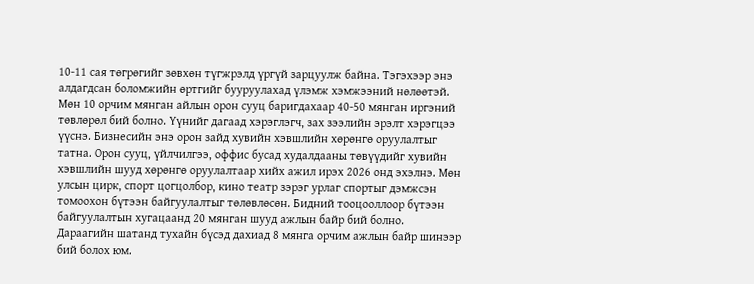10-11 сая төгрөгийг зөвхөн түгжрэлд үргүй зарцуулж байна. Тэгэхээр энэ алдагдсан боломжийн өртгийг бууруулахад үлэмж хэмжээний нөлөөтэй. Мөн 10 орчим мянган айлын орон сууц баригдахаар 40-50 мянган иргэний төвлөрөл бий болно. Үүнийг дагаад хэрэглэгч, зах зээлийн эрэлт хэрэгцээ үүснэ. Бизнесийн энэ орон зайд хувийн хэвшлийн хөрөнгө оруулалтыг татна. Орон сууц, үйлчилгээ, оффис бусад худалдааны төвүүдийг хувийн хэвшлийн шууд хөрөнгө оруулалтаар хийх ажил ирэх 2026 онд эхэлнэ. Мөн улсын цирк, спорт цогцолбор, кино театр зэрэг урлаг спортыг дэмжсэн томоохон бүтээн байгуулалтыг төлөвлөсөн. Бидний тооцооллоор бүтээн байгуулалтын хугацаанд 20 мянган шууд ажлын байр бий болно. Дараагийн шатанд тухайн бүсэд дахиад 8 мянга орчим ажлын байр шинээр бий болох юм.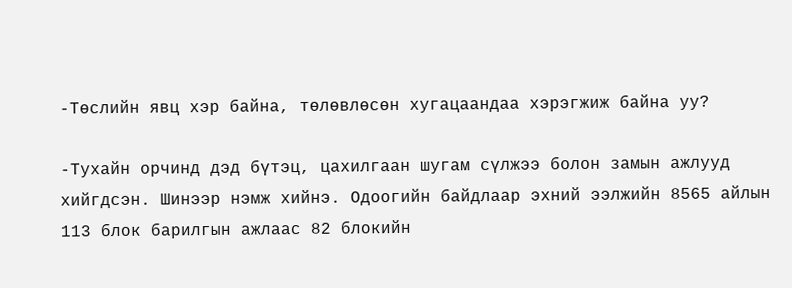-Төслийн явц хэр байна, төлөвлөсөн хугацаандаа хэрэгжиж байна уу?

-Тухайн орчинд дэд бүтэц, цахилгаан шугам сүлжээ болон замын ажлууд хийгдсэн. Шинээр нэмж хийнэ. Одоогийн байдлаар эхний ээлжийн 8565 айлын 113 блок барилгын ажлаас 82 блокийн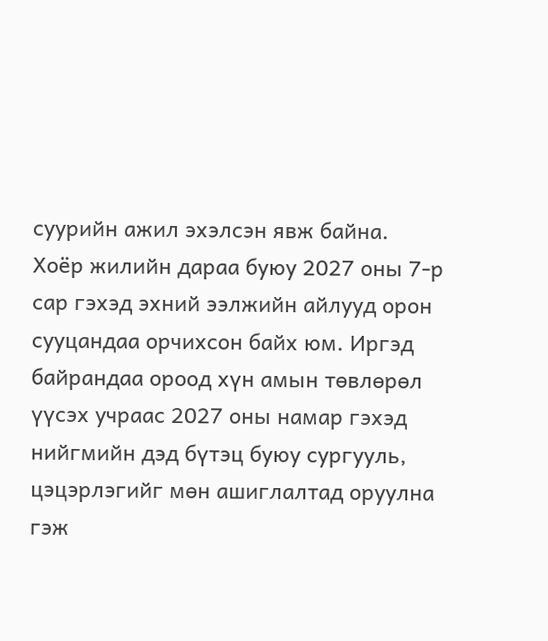суурийн ажил эхэлсэн явж байна. Хоёр жилийн дараа буюу 2027 оны 7-р сар гэхэд эхний ээлжийн айлууд орон сууцандаа орчихсон байх юм. Иргэд байрандаа ороод хүн амын төвлөрөл үүсэх учраас 2027 оны намар гэхэд нийгмийн дэд бүтэц буюу сургууль, цэцэрлэгийг мөн ашиглалтад оруулна гэж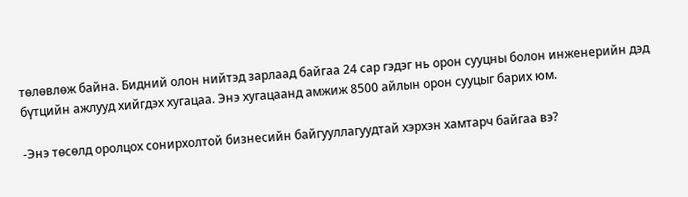төлөвлөж байна. Бидний олон нийтэд зарлаад байгаа 24 сар гэдэг нь орон сууцны болон инженерийн дэд бүтцийн ажлууд хийгдэх хугацаа. Энэ хугацаанд амжиж 8500 айлын орон сууцыг барих юм.

-Энэ төсөлд оролцох сонирхолтой бизнесийн байгууллагуудтай хэрхэн хамтарч байгаа вэ?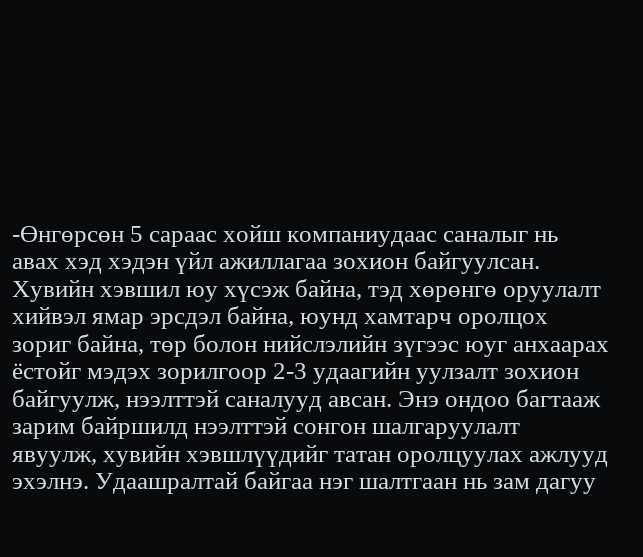-Өнгөрсөн 5 сараас хойш компаниудаас саналыг нь авах хэд хэдэн үйл ажиллагаа зохион байгуулсан. Хувийн хэвшил юу хүсэж байна, тэд хөрөнгө оруулалт хийвэл ямар эрсдэл байна, юунд хамтарч оролцох зориг байна, төр болон нийслэлийн зүгээс юуг анхаарах ёстойг мэдэх зорилгоор 2-3 удаагийн уулзалт зохион байгуулж, нээлттэй саналууд авсан. Энэ ондоо багтааж зарим байршилд нээлттэй сонгон шалгаруулалт явуулж, хувийн хэвшлүүдийг татан оролцуулах ажлууд эхэлнэ. Удаашралтай байгаа нэг шалтгаан нь зам дагуу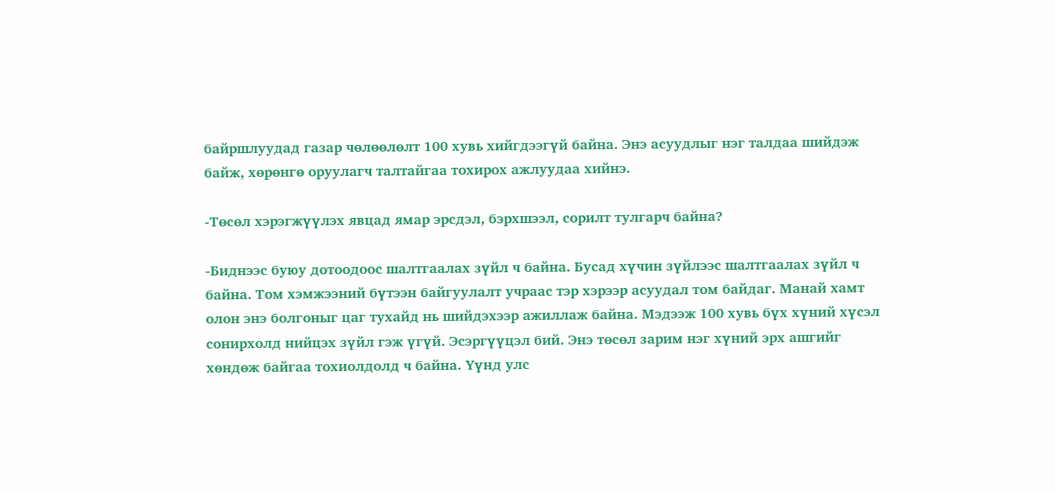байршлуудад газар чөлөөлөлт 100 хувь хийгдээгүй байна. Энэ асуудлыг нэг талдаа шийдэж байж, хөрөнгө оруулагч талтайгаа тохирох ажлуудаа хийнэ.

-Төсөл хэрэгжүүлэх явцад ямар эрсдэл, бэрхшээл, сорилт тулгарч байна?

-Биднээс буюу дотоодоос шалтгаалах зүйл ч байна. Бусад хүчин зүйлээс шалтгаалах зүйл ч байна. Том хэмжээний бүтээн байгуулалт учраас тэр хэрээр асуудал том байдаг. Манай хамт олон энэ болгоныг цаг тухайд нь шийдэхээр ажиллаж байна. Мэдээж 100 хувь бүх хүний хүсэл сонирхолд нийцэх зүйл гэж үгүй. Эсэргүүцэл бий. Энэ төсөл зарим нэг хүний эрх ашгийг хөндөж байгаа тохиолдолд ч байна. Үүнд улс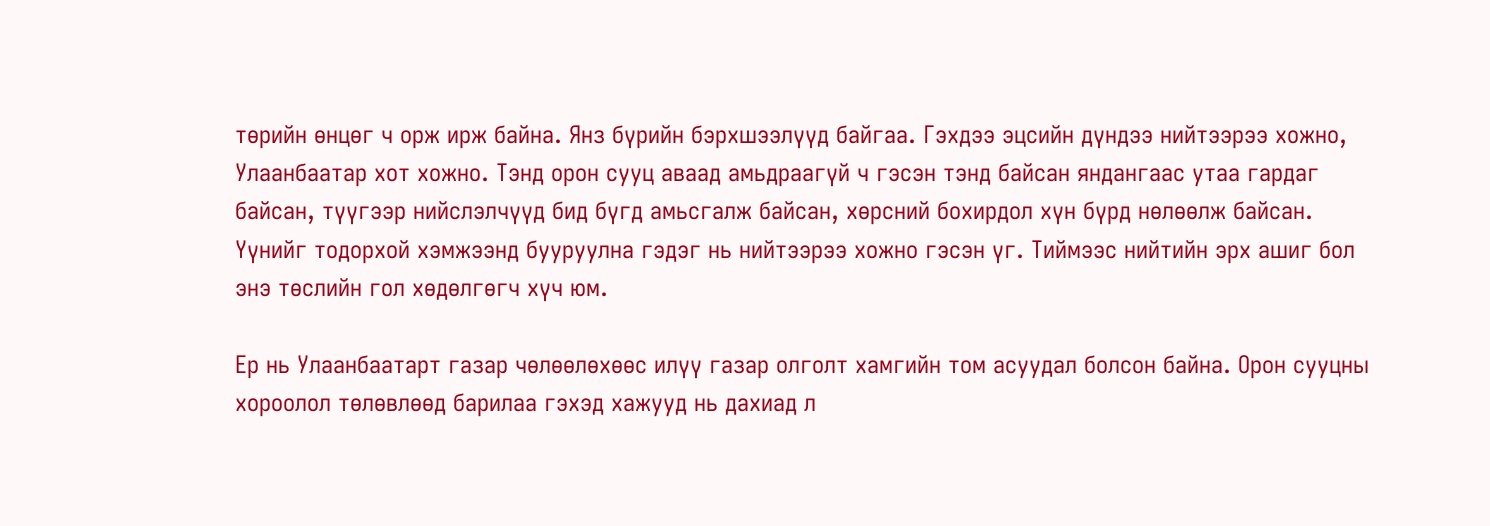төрийн өнцөг ч орж ирж байна. Янз бүрийн бэрхшээлүүд байгаа. Гэхдээ эцсийн дүндээ нийтээрээ хожно, Улаанбаатар хот хожно. Тэнд орон сууц аваад амьдраагүй ч гэсэн тэнд байсан яндангаас утаа гардаг байсан, түүгээр нийслэлчүүд бид бүгд амьсгалж байсан, хөрсний бохирдол хүн бүрд нөлөөлж байсан. Үүнийг тодорхой хэмжээнд бууруулна гэдэг нь нийтээрээ хожно гэсэн үг. Тиймээс нийтийн эрх ашиг бол энэ төслийн гол хөдөлгөгч хүч юм.

Ер нь Улаанбаатарт газар чөлөөлөхөөс илүү газар олголт хамгийн том асуудал болсон байна. Орон сууцны хороолол төлөвлөөд барилаа гэхэд хажууд нь дахиад л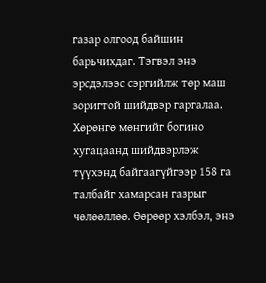газар олгоод байшин барьчихдаг. Тэгвэл энэ эрсдэлээс сэргийлж төр маш зоригтой шийдвэр гаргалаа. Хөрөнгө мөнгийг богино хугацаанд шийдвэрлэж түүхэнд байгаагүйгээр 158 га талбайг хамарсан газрыг чөлөөллөө. Өөрөөр хэлбэл, энэ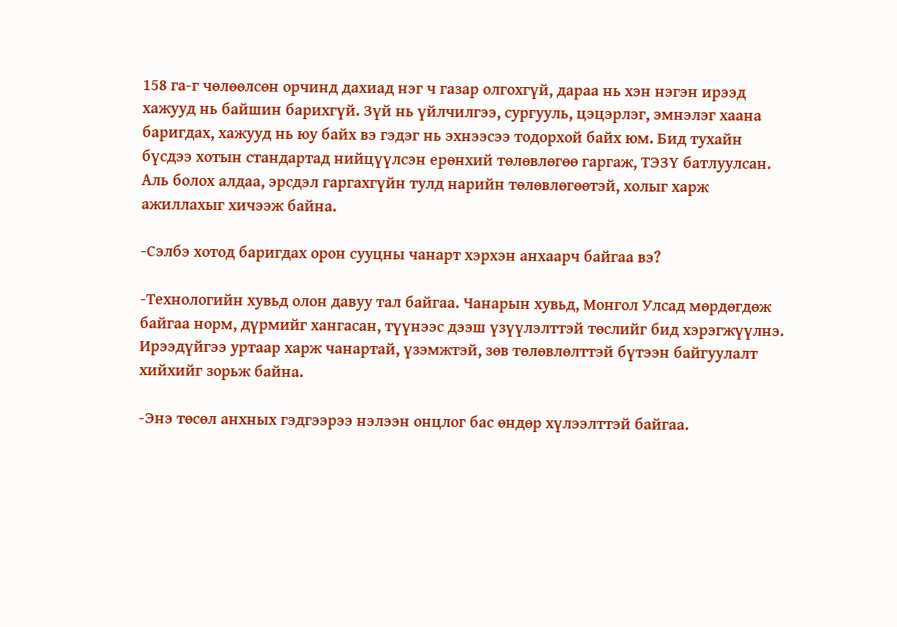158 га-г чөлөөлсөн орчинд дахиад нэг ч газар олгохгүй, дараа нь хэн нэгэн ирээд хажууд нь байшин барихгүй. Зүй нь үйлчилгээ, сургууль, цэцэрлэг, эмнэлэг хаана баригдах, хажууд нь юу байх вэ гэдэг нь эхнээсээ тодорхой байх юм. Бид тухайн бүсдээ хотын стандартад нийцүүлсэн ерөнхий төлөвлөгөө гаргаж, ТЭЗҮ батлуулсан. Аль болох алдаа, эрсдэл гаргахгүйн тулд нарийн төлөвлөгөөтэй, холыг харж ажиллахыг хичээж байна.

-Сэлбэ хотод баригдах орон сууцны чанарт хэрхэн анхаарч байгаа вэ?

-Технологийн хувьд олон давуу тал байгаа. Чанарын хувьд, Монгол Улсад мөрдөгдөж байгаа норм, дүрмийг хангасан, түүнээс дээш үзүүлэлттэй төслийг бид хэрэгжүүлнэ. Ирээдүйгээ уртаар харж чанартай, үзэмжтэй, зөв төлөвлөлттэй бүтээн байгуулалт хийхийг зорьж байна.

-Энэ төсөл анхных гэдгээрээ нэлээн онцлог бас өндөр хүлээлттэй байгаа.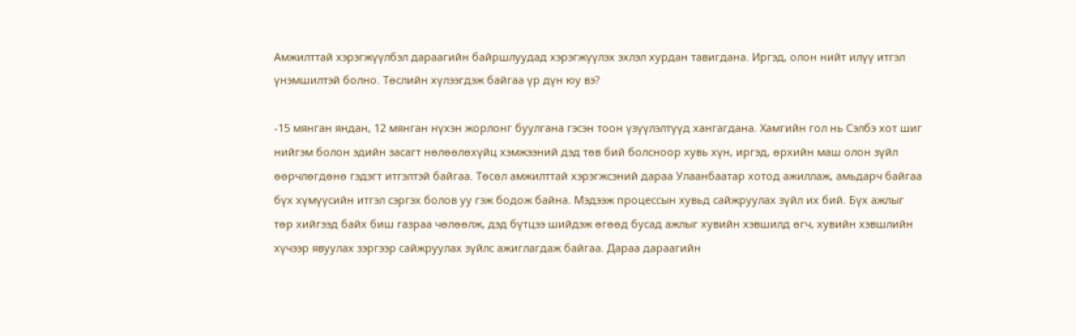Амжилттай хэрэгжүүлбэл дараагийн байршлуудад хэрэгжүүлэх эхлэл хурдан тавигдана. Иргэд, олон нийт илүү итгэл үнэмшилтэй болно. Төслийн хүлээгдэж байгаа үр дүн юу вэ?

-15 мянган яндан, 12 мянган нүхэн жорлонг буулгана гэсэн тоон үзүүлэлтүүд хангагдана. Хамгийн гол нь Сэлбэ хот шиг нийгэм болон эдийн засагт нөлөөлөхүйц хэмжээний дэд төв бий болсноор хувь хүн, иргэд, өрхийн маш олон зүйл өөрчлөгдөнө гэдэгт итгэлтэй байгаа. Төсөл амжилттай хэрэгжсэний дараа Улаанбаатар хотод ажиллаж, амьдарч байгаа бүх хүмүүсийн итгэл сэргэх болов уу гэж бодож байна. Мэдээж процессын хувьд сайжруулах зүйл их бий. Бүх ажлыг төр хийгээд байх биш газраа чөлөөлж, дэд бүтцээ шийдэж өгөөд бусад ажлыг хувийн хэвшилд өгч, хувийн хэвшлийн хүчээр явуулах зэргээр сайжруулах зүйлс ажиглагдаж байгаа. Дараа дараагийн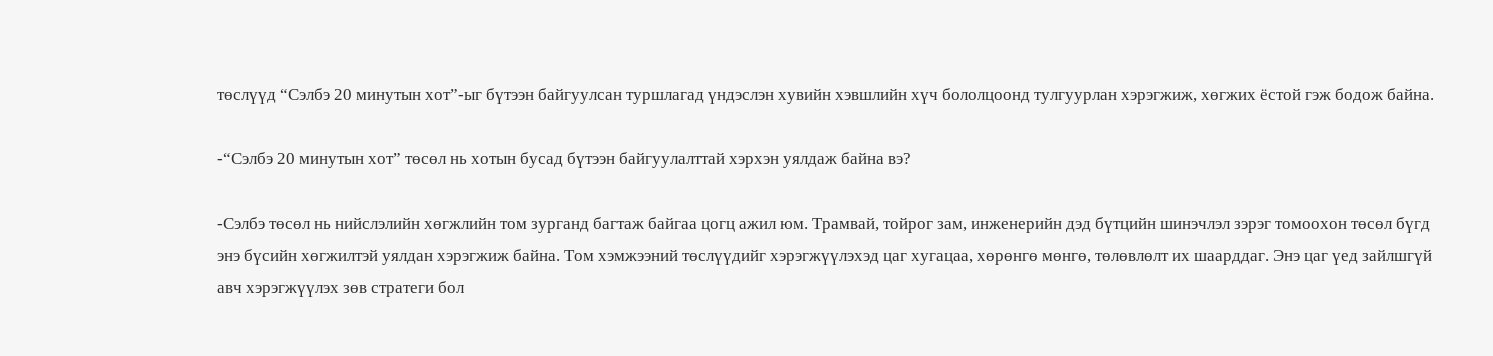төслүүд “Сэлбэ 20 минутын хот”-ыг бүтээн байгуулсан туршлагад үндэслэн хувийн хэвшлийн хүч бололцоонд тулгуурлан хэрэгжиж, хөгжих ёстой гэж бодож байна.

-“Сэлбэ 20 минутын хот” төсөл нь хотын бусад бүтээн байгуулалттай хэрхэн уялдаж байна вэ?

-Сэлбэ төсөл нь нийслэлийн хөгжлийн том зурганд багтаж байгаа цогц ажил юм. Трамвай, тойрог зам, инженерийн дэд бүтцийн шинэчлэл зэрэг томоохон төсөл бүгд энэ бүсийн хөгжилтэй уялдан хэрэгжиж байна. Том хэмжээний төслүүдийг хэрэгжүүлэхэд цаг хугацаа, хөрөнгө мөнгө, төлөвлөлт их шаарддаг. Энэ цаг үед зайлшгүй авч хэрэгжүүлэх зөв стратеги бол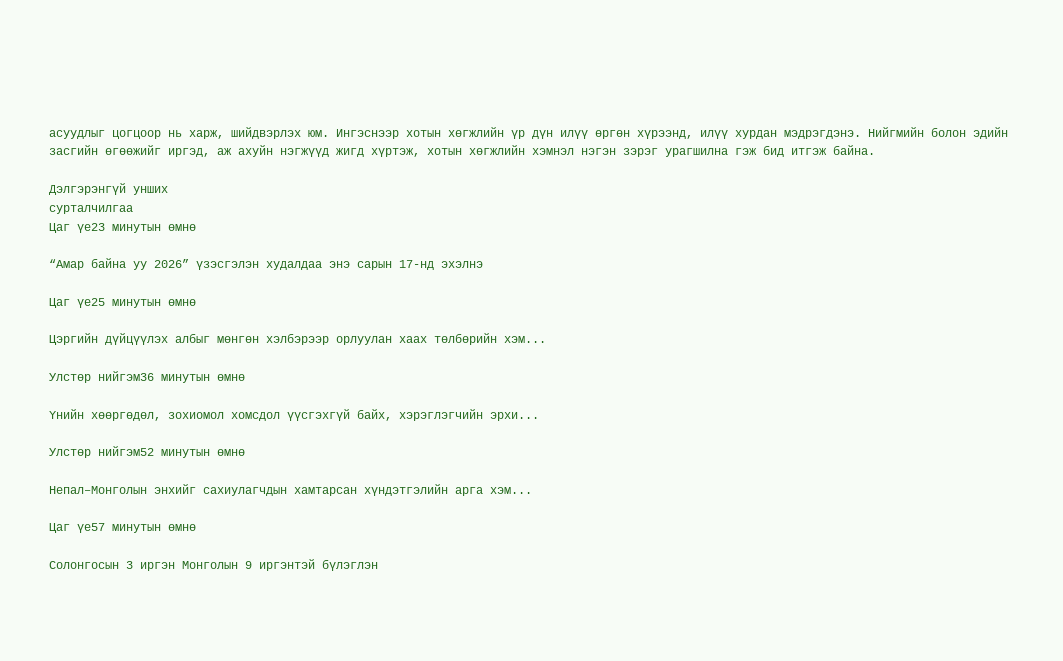асуудлыг цогцоор нь харж, шийдвэрлэх юм. Ингэснээр хотын хөгжлийн үр дүн илүү өргөн хүрээнд, илүү хурдан мэдрэгдэнэ. Нийгмийн болон эдийн засгийн өгөөжийг иргэд, аж ахуйн нэгжүүд жигд хүртэж, хотын хөгжлийн хэмнэл нэгэн зэрэг урагшилна гэж бид итгэж байна.

Дэлгэрэнгүй унших
сурталчилгаа
Цаг үе23 минутын өмнө

“Амар байна уу 2026” үзэсгэлэн худалдаа энэ сарын 17-нд эхэлнэ

Цаг үе25 минутын өмнө

Цэргийн дүйцүүлэх албыг мөнгөн хэлбэрээр орлуулан хаах төлбөрийн хэм...

Улстөр нийгэм36 минутын өмнө

Үнийн хөөргөдөл, зохиомол хомсдол үүсгэхгүй байх, хэрэглэгчийн эрхи...

Улстөр нийгэм52 минутын өмнө

Непал–Монголын энхийг сахиулагчдын хамтарсан хүндэтгэлийн арга хэм...

Цаг үе57 минутын өмнө

Солонгосын 3 иргэн Монголын 9 иргэнтэй бүлэглэн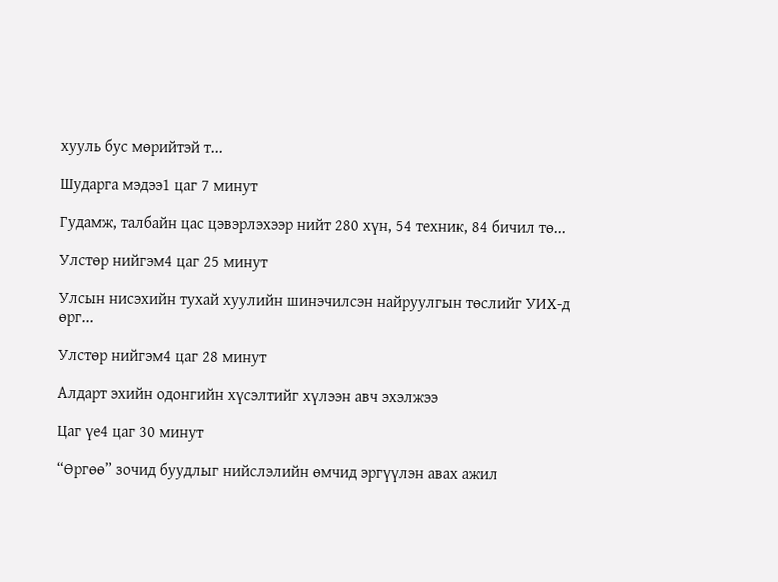хууль бус мөрийтэй т...

Шударга мэдээ1 цаг 7 минут

Гудамж, талбайн цас цэвэрлэхээр нийт 280 хүн, 54 техник, 84 бичил тө...

Улстөр нийгэм4 цаг 25 минут

Улсын нисэхийн тухай хуулийн шинэчилсэн найруулгын төслийг УИХ-д өрг...

Улстөр нийгэм4 цаг 28 минут

Алдарт эхийн одонгийн хүсэлтийг хүлээн авч эхэлжээ

Цаг үе4 цаг 30 минут

“Өргөө” зочид буудлыг нийслэлийн өмчид эргүүлэн авах ажил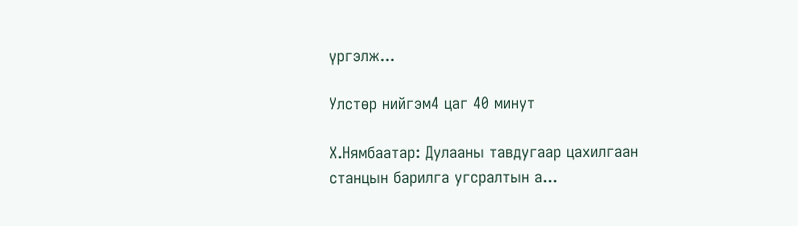үргэлж...

Улстөр нийгэм4 цаг 40 минут

Х.Нямбаатар: Дулааны тавдугаар цахилгаан станцын барилга угсралтын а...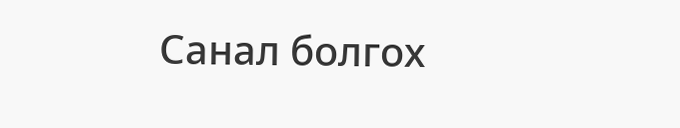Санал болгох